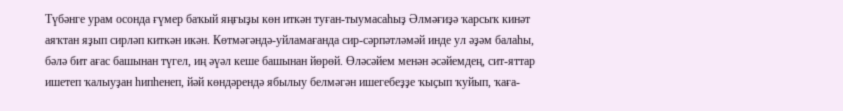Түбәнге урам осонда ғүмер баҡый яңғыҙы көн иткән туған-тыумасаһыҙ Әлмәғиҙә ҡарсыҡ кинәт аяҡтан яҙып сирләп киткән икән. Көтмәгәндә-уйламағанда сир-сәрпәтләмәй инде ул әҙәм балаһы, бәлә бит ағас башынан түгел, иң әүәл кеше башынан йөрөй. Өләсәйем менән әсәйемдең, сит-яттар ишетеп ҡалыуҙан һипһенеп, йәй көндәрендә ябылыу белмәгән ишегебеҙҙе ҡыҫып ҡуйып, ҡаға-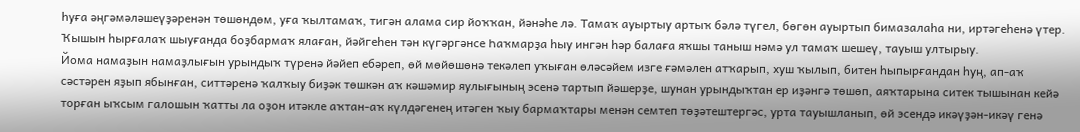һуға әңгәмәләшеүҙәренән төшөндөм, уға ҡылтамаҡ, тигән алама сир йоҡҡан, йәнәһе лә. Тамаҡ ауыртыу артыҡ бәлә түгел, бөгөн ауыртып бимазалаһа ни, иртәгеһенә үтер. Ҡышын һырғалаҡ шыуғанда боҙбармаҡ ялаған, йәйгеһен тән күгәргәнсе Һаҡмарҙа һыу ингән һәр балаға яҡшы таныш нәмә ул тамаҡ шешеү, тауыш ултырыу.
Йома намаҙын намаҙлығын урындыҡ түренә йәйеп ебәреп, өй мөйөшөнә текәлеп уҡыған өләсәйем изге ғәмәлен атҡарып, хуш ҡылып, битен һыпырғандан һуң, ап-аҡ сәстәрен яҙып ябынған, ситтәренә ҡалҡыу биҙәк төшкән аҡ кәшәмир яулығының эсенә тартып йәшерҙе, шунан урындыҡтан ер иҙәнгә төшөп, аяҡтарына ситек тышынан кейә торған ыҡсым галошын ҡатты ла оҙон итәкле аҡтан-аҡ күлдәгенең итәген ҡыу бармаҡтары менән семтеп төҙәтештергәс, урта тауышланып, өй эсендә икәүҙән-икәү генә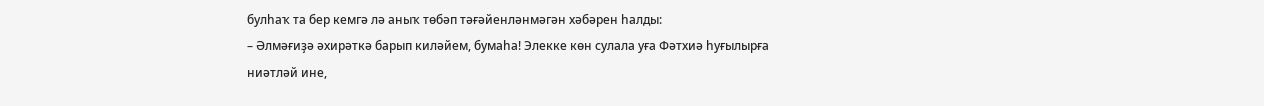булһаҡ та бер кемгә лә аныҡ төбәп тәғәйенләнмәгән хәбәрен һалды:
– Әлмәғиҙә әхирәткә барып киләйем, бумаһа! Элекке көн сулала уға Фәтхиә һуғылырға ниәтләй ине,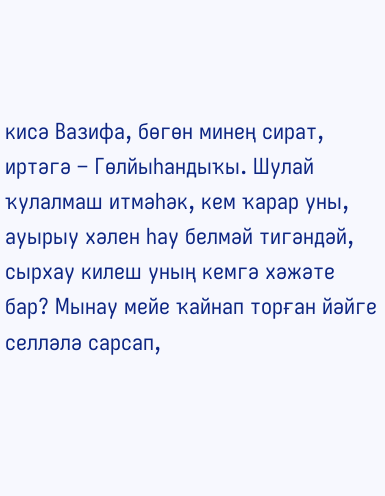кисә Вазифа, бөгөн минең сират, иртәгә – Гөлйыһандыҡы. Шулай ҡулалмаш итмәһәк, кем ҡарар уны, ауырыу хәлен һау белмәй тигәндәй, сырхау килеш уның кемгә хәжәте бар? Мынау мейе ҡайнап торған йәйге селләлә сарсап,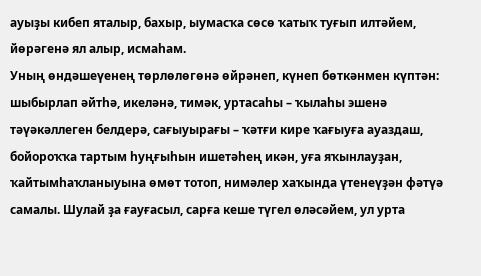ауыҙы кибеп яталыр, бахыр, ыумасҡа сөсө ҡатыҡ туғып илтәйем, йөрәгенә ял алыр, исмаһам.
Уның өндәшеүенең төрлөлөгөнә өйрәнеп, күнеп бөткәнмен күптән: шыбырлап әйтһә, икеләнә, тимәк, уртасаһы – ҡылаһы эшенә тәүәкәллеген белдерә, сағыуырағы – ҡәтғи кире ҡағыуға ауаздаш, бойороҡҡа тартым һуңғыһын ишетәһең икән, уға яҡынлауҙан, ҡайтымһаҡланыуына өмөт тотоп, нимәлер хаҡында үтенеүҙән фәтүә самалы. Шулай ҙа ғауғасыл, сарға кеше түгел өләсәйем, ул урта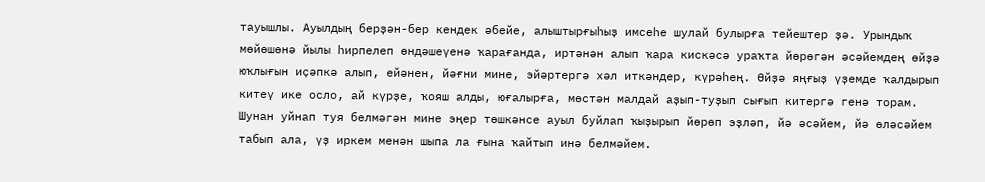тауышлы. Ауылдың берҙән-бер кендек әбейе, алыштырғыһыҙ имсеһе шулай булырға тейештер ҙә. Урындыҡ мөйөшөнә йылы һирпелеп өндәшеүенә ҡарағанда, иртәнән алып ҡара кискәсә ураҡта йөрөгән әсәйемдең өйҙә юҡлығын иҫәпкә алып, ейәнен, йәғни мине, эйәртергә хәл иткәндер, күрәһең. Өйҙә яңғыҙ үҙемде ҡалдырып китеү ике осло, ай күрҙе, ҡояш алды, юғалырға, мөстән малдай аҙып-туҙып сығып китергә генә торам. Шунан уйнап туя белмәгән мине эңер төшкәнсе ауыл буйлап ҡыҙырып йөрөп эҙләп, йә әсәйем, йә өләсәйем табып ала, үҙ иркем менән шыпа ла ғына ҡайтып инә белмәйем.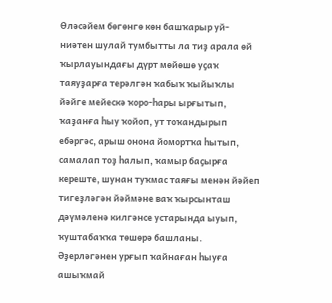Өләсәйем бөгөнгө көн башҡарыр уй-ниәтен шулай тумбытты ла тиҙ арала өй ҡырлауындағы дүрт мөйөшө уҫаҡ таяуҙарға терәлгән ҡабыҡ ҡыйыҡлы йәйге мейескә ҡоро-һары ырғытып, ҡаҙанға һыу ҡойоп, ут тоҡандырып ебәргәс, арыш онона йомортҡа һытып, самалап тоҙ һалып, ҡамыр баҫырға кереште, шунан туҡмас таяғы менән йәйеп тигеҙләгән йәймәне ваҡ ҡырсынташ дәүмәленә килгәнсе устарында ыуып, ҡуштабаҡҡа төшөрә башланы. Әҙерләгәнен урғып ҡайнаған һыуға ашыҡмай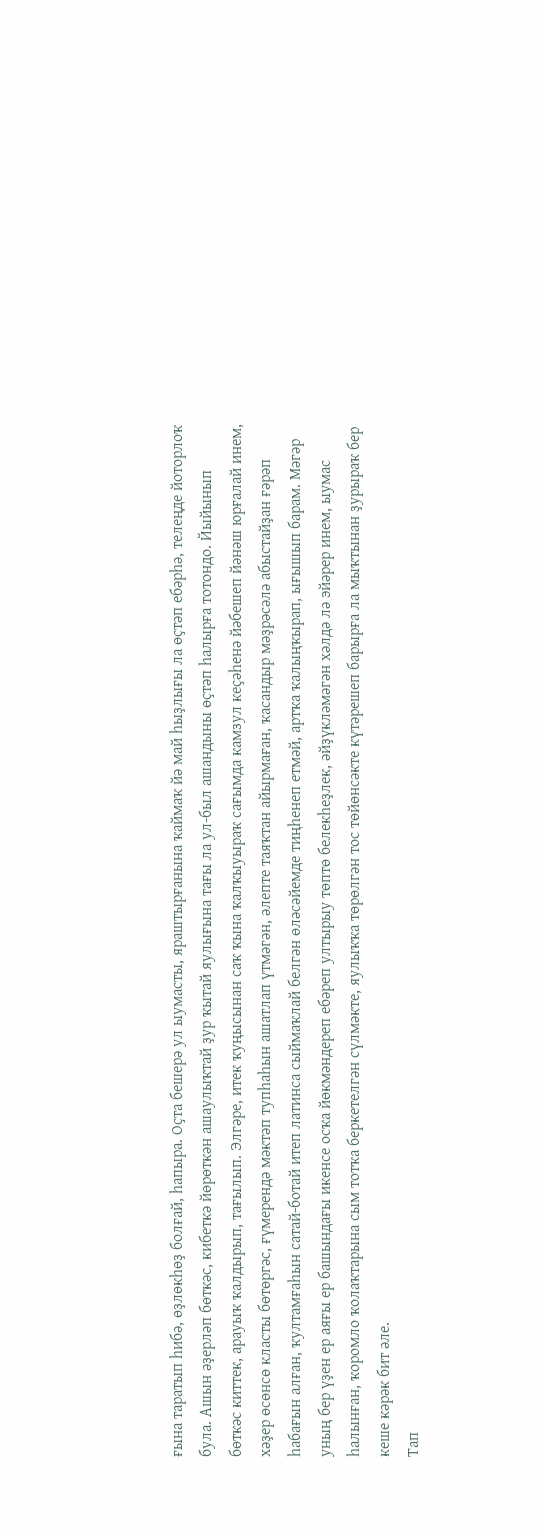ғына таратып һибә, өҙлөкһөҙ болғай, һапыра. Оҫта бешерә ул ыумасты, яраштырғанына ҡаймаҡ йә май һыҙлығы ла өҫтәп ебәрһә, телеңде йоторлоҡ була. Ашын әҙерләп бөткәс, кибеткә йөрөткән ашаулыҡтай ҙур ҡытай яулығына тағы ла ул-был ашандыны өҫтәп һалырға тотондо. Йыйынып бөткәс киттек, арауыҡ ҡалдырып, тағылып. Элгәре, итек ҡуңысынан саҡ ҡына ҡалҡыуыраҡ сағымда камзул кеҫәһенә йәбешеп йәнәш юрғалай инем, хәҙер өсөнсө класты бөтөргәс, ғүмерендә мәктәп тупһаһын ашатлап үтмәгән, әлепте таяҡтан айырмаған, ҡасандыр мәҙрәсәлә абыстайҙан ғәрәп һабағын алған, ҡултамғаһын сатай-ботай итеп латинса сыймаҡлай белгән өләсәйемде тиңһенеп етмәй, артҡа ҡалыңҡырап, ығышып барам. Мәгәр уның бер үҙен ер аяғы ер башындағы икенсе осҡа йөкмәндереп ебәреп ултырыу төптө белекһеҙлек, әйҙүкләмәгән хәлдә лә эйәрер инем, ыумас һалынған, ҡоромло ҡолаҡтарына сым тотҡа беркетелгән сүлмәкте, яулыҡҡа төрөлгән тос төйөнсәкте күтәрешеп барырға ла мыҡтынан ҙурыраҡ бер кеше кәрәк бит әле.
Тап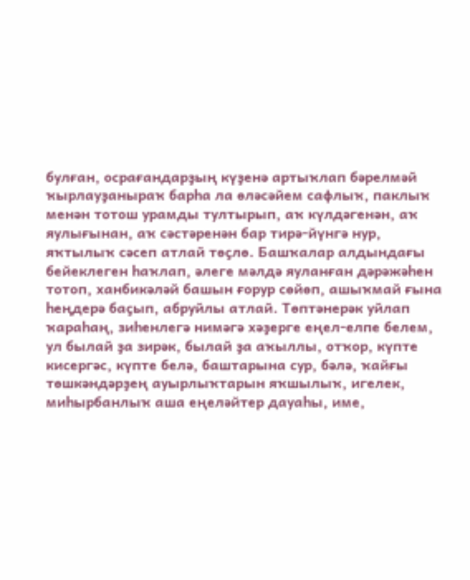булған, осрағандарҙың күҙенә артыҡлап бәрелмәй ҡырлауҙаныраҡ барһа ла өләсәйем сафлыҡ, паклыҡ менән тотош урамды тултырып, аҡ күлдәгенән, аҡ яулығынан, аҡ сәстәренән бар тирә-йүнгә нур, яҡтылыҡ сәсеп атлай төҫлө. Башҡалар алдындағы бейеклеген һаҡлап, әлеге мәлдә яуланған дәрәжәһен тотоп, ханбикәләй башын ғорур сөйөп, ашыҡмай ғына һеңдерә баҫып, абруйлы атлай. Төптәнерәк уйлап ҡараһаң, зиһенлегә нимәгә хәҙерге еңел-елпе белем, ул былай ҙа зирәк, былай ҙа аҡыллы, отҡор, күпте кисергәс, күпте белә, баштарына сур, бәлә, ҡайғы төшкәндәрҙең ауырлыҡтарын яҡшылыҡ, игелек, миһырбанлыҡ аша еңеләйтер дауаһы, име,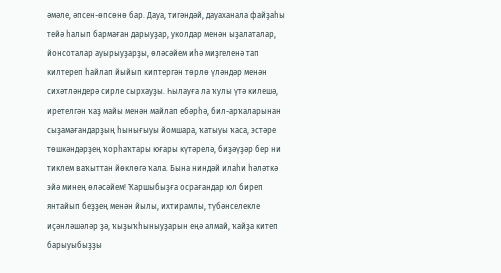әмәле, әпсен-өпсөнө бар. Дауа, тигәндәй, дауаханала файҙаһы тейә һалып бармаған дарыуҙар, уколдар менән ыҙалаталар, йонсоталар ауырыуҙарҙы, өләсәйем иһә миҙгеленә тап килтереп һайлап йыйып киптергән төрлө үләндәр менән сихәтләндерә сирле сырхауҙы. Һылауға ла ҡулы үтә килешә, иретелгән ҡаҙ майы менән майлап ебәрһә, бил-арҡаларынан сыҙамағандарҙың һынығыуы йомшара, ҡатыуы ҡаса, эстәре төшкәндәрҙең ҡорһаҡтары юғары күтәрелә, биҙәүҙәр бер ни тиклем ваҡыттан йөклөгә ҡала. Бына ниндәй илаһи һәләткә эйә минең өләсәйем! Ҡаршыбыҙға осрағандар юл биреп янтайып беҙҙең менән йылы, ихтирамлы, түбәнселекле иҫәнләшәләр ҙә, ҡыҙыҡһыныуҙарын еңә алмай, ҡайҙа китеп барыуыбыҙҙы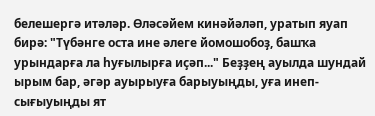белешергә итәләр. Өләсәйем кинәйәләп, уратып яуап бирә: "Түбәнге оста ине әлеге йомошобоҙ, башҡа урындарға ла һуғылырға иҫәп..." Беҙҙең ауылда шундай ырым бар, әгәр ауырыуға барыуыңды, уға инеп-сығыуыңды ят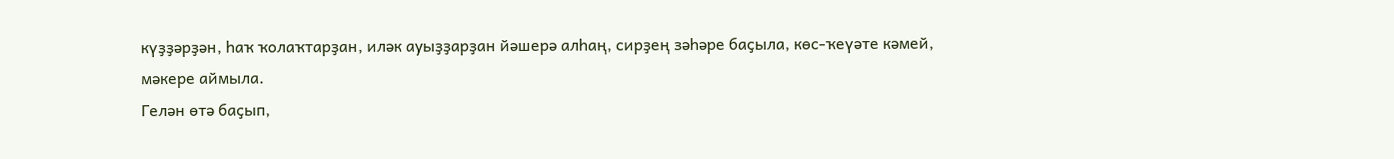күҙҙәрҙән, һаҡ ҡолаҡтарҙан, иләк ауыҙҙарҙан йәшерә алһаң, сирҙең зәһәре баҫыла, көс-ҡеүәте кәмей, мәкере аймыла.
Гелән өтә баҫып,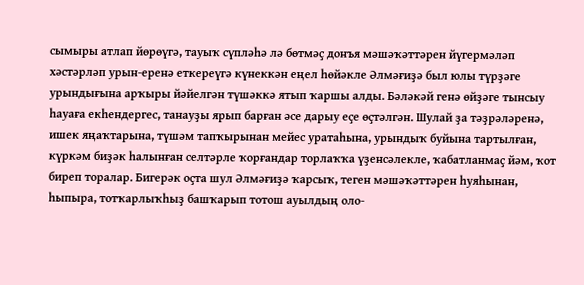сымыры атлап йөрөүгә, тауыҡ сүпләһә лә бөтмәҫ донъя мәшәҡәттәрен йүгермәләп хәстәрләп урын-еренә еткереүгә күнеккән еңел һөйәкле Әлмәғиҙә был юлы түрҙәге урындығына арҡыры йәйелгән түшәккә ятып ҡаршы алды. Бәләкәй генә өйҙәге тынсыу һауаға екһендергес, танауҙы ярып барған әсе дарыу еҫе өҫтәлгән. Шулай ҙа тәҙрәләренә, ишек яңаҡтарына, түшәм тапҡырынан мейес уратаһына, урындыҡ буйына тартылған, күркәм биҙәк һалынған селтәрле ҡорғандар торлаҡҡа үҙенсәлекле, ҡабатланмаҫ йәм, ҡот биреп торалар. Бигерәк оҫта шул Әлмәғиҙә ҡарсыҡ, теген мәшәҡәттәрен һуяһынан, һыпыра, тотҡарлыҡһыҙ башҡарып тотош ауылдың оло-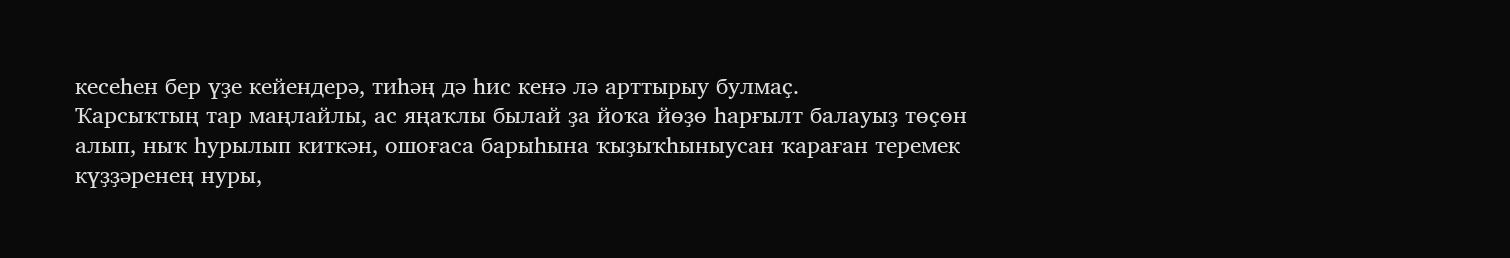кесеһен бер үҙе кейендерә, тиһәң дә һис кенә лә арттырыу булмаҫ.
Ҡарсыҡтың тар маңлайлы, ас яңаҡлы былай ҙа йоҡа йөҙө һарғылт балауыҙ төҫөн алып, ныҡ һурылып киткән, ошоғаса барыһына ҡыҙыҡһыныусан ҡараған теремек күҙҙәренең нуры,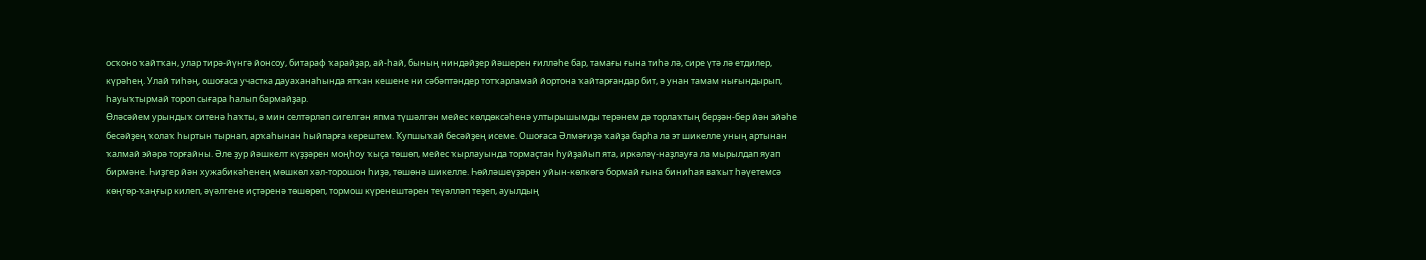осҡоно ҡайтҡан, улар тирә-йүнгә йонсоу, битараф ҡарайҙар, ай-һай, бының ниндәйҙер йәшерен ғилләһе бар, тамағы ғына тиһә лә, сире үтә лә етдилер, күрәһең. Улай тиһәң, ошоғаса участка дауаханаһында ятҡан кешене ни сәбәптәндер тотҡарламай йортона ҡайтарғандар бит, ә унан тамам нығындырып, һауыҡтырмай тороп сығара һалып бармайҙар.
Өләсәйем урындыҡ ситенә һаҡты, ә мин селтәрләп сигелгән япма түшәлгән мейес көлдөксәһенә ултырышымды терәнем дә торлаҡтың берҙән-бер йән эйәһе бесәйҙең ҡолаҡ һыртын тырнап, арҡаһынан һыйпарға керештем. Ҡупшыҡай бесәйҙең исеме. Ошоғаса Әлмәғиҙә ҡайҙа барһа ла эт шикелле уның артынан ҡалмай эйәрә торғайны. Әле ҙур йәшкелт күҙҙәрен моңһоу ҡыҫа төшөп, мейес ҡырлауында тормаҫтан һуйҙайып ята, иркәләү-наҙлауға ла мырылдап яуап бирмәне. Һиҙгер йән хужабикәһенең мөшкөл хәл-торошон һиҙә, төшөнә шикелле. Һөйләшеүҙәрен уйын-көлкөгә бормай ғына биниһая ваҡыт һәүетемсә көңгөр-ҡаңғыр килеп, әүәлгене иҫтәренә төшөрөп, тормош күренештәрен теүәлләп теҙеп, ауылдың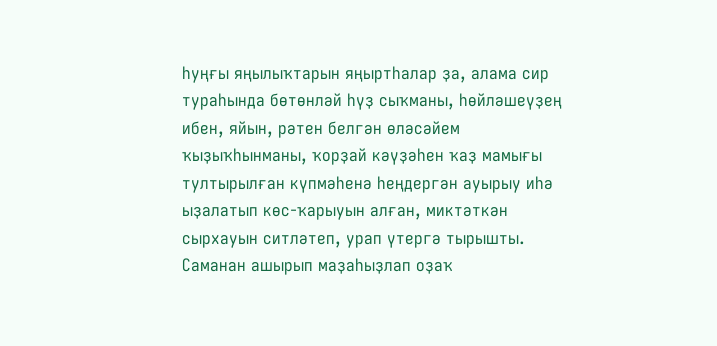һуңғы яңылыҡтарын яңыртһалар ҙа, алама сир тураһында бөтөнләй һүҙ сыҡманы, һөйләшеүҙең ибен, яйын, рәтен белгән өләсәйем ҡыҙыҡһынманы, ҡорҙай кәүҙәһен ҡаҙ мамығы тултырылған күпмәһенә һеңдергән ауырыу иһә ыҙалатып көс-ҡарыуын алған, миктәткән сырхауын ситләтеп, урап үтергә тырышты. Саманан ашырып маҙаһыҙлап оҙаҡ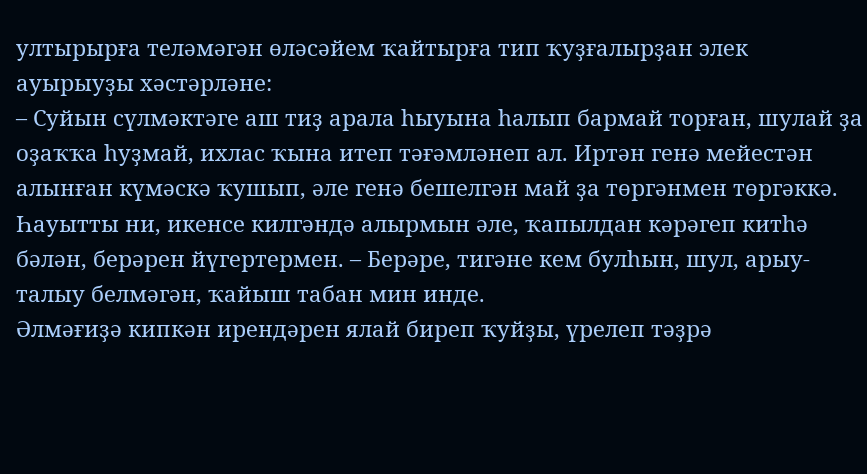ултырырға теләмәгән өләсәйем ҡайтырға тип ҡуҙғалырҙан элек ауырыуҙы хәстәрләне:
– Суйын сүлмәктәге аш тиҙ арала һыуына һалып бармай торған, шулай ҙа оҙаҡҡа һуҙмай, ихлас ҡына итеп тәғәмләнеп ал. Иртән генә мейестән алынған күмәскә ҡушып, әле генә бешелгән май ҙа төргәнмен төргәккә. Һауытты ни, икенсе килгәндә алырмын әле, ҡапылдан кәрәгеп китһә бәлән, берәрен йүгертермен. – Берәре, тигәне кем булһын, шул, арыу-талыу белмәгән, ҡайыш табан мин инде.
Әлмәғиҙә кипкән ирендәрен ялай биреп ҡуйҙы, үрелеп тәҙрә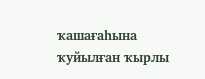ҡашағаһына ҡуйылған ҡырлы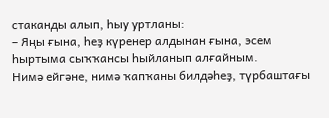стаканды алып, һыу уртланы:
– Яңы ғына, һеҙ күренер алдынан ғына, эсем һыртыма сыҡҡансы һыйланып алғайным.
Нимә ейгәне, нимә ҡапҡаны билдәһеҙ, түрбаштағы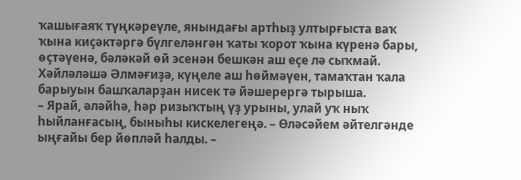ҡашығаяҡ түңкәреүле, янындағы артһыҙ ултырғыста ваҡ ҡына киҫәктәргә бүлгеләнгән ҡаты ҡорот ҡына күренә бары, өҫтәүенә, бәләкәй өй эсенән бешкән аш еҫе лә сыҡмай. Хәйләләшә Әлмәғиҙә, күңеле аш һөймәүен, тамаҡтан ҡала барыуын башҡаларҙан нисек тә йәшерергә тырыша.
– Ярай, әләйһә, һәр ризыҡтың үҙ урыны, улай уҡ ныҡ һыйланғасың, быныһы кискелегеңә. – Өләсәйем әйтелгәнде ыңғайы бер йөпләй һалды. –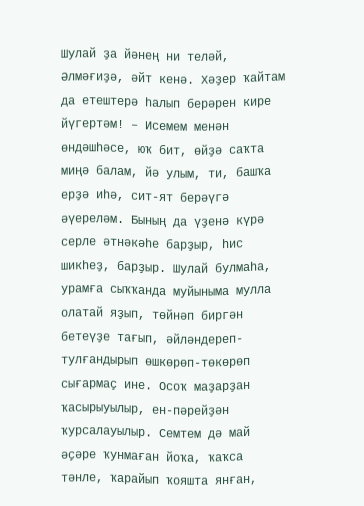Шулай ҙа йәнең ни теләй, Әлмәғиҙә, әйт кенә. Хәҙер ҡайтам да етештерә һалып берәрен кире йүгертәм! – Исемем менән өндәшһәсе, юҡ бит, өйҙә саҡта миңә балам, йә улым, ти, башҡа ерҙә иһә, сит-ят берәүгә әүереләм. Бының да үҙенә күрә серле әтнәкәһе барҙыр, һис шикһеҙ, барҙыр. Шулай булмаһа, урамға сыҡҡанда муйыныма мулла олатай яҙып, төйнәп биргән бетеүҙе тағып, әйләндереп-тулғандырып өшкөрөп-төкөрөп сығармаҫ ине. Осоҡ маҙарҙан ҡасырыуылыр, ен-пәрейҙән ҡурсалауылыр. Семтем дә май әҫәре ҡунмаған йоҡа, ҡаҡса тәнле, ҡарайып ҡояшта янған,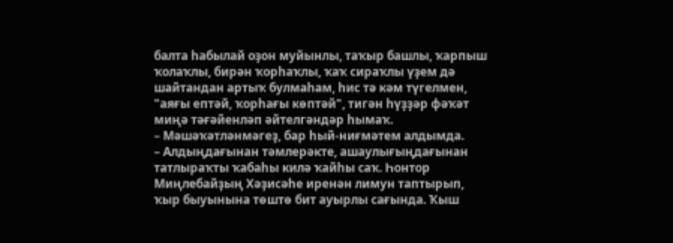балта һабылай оҙон муйынлы, таҡыр башлы, ҡарпыш ҡолаҡлы, бирән ҡорһаҡлы, ҡаҡ сираҡлы үҙем дә шайтандан артыҡ булмаһам, һис тә кәм түгелмен, "аяғы ептәй, ҡорһағы көптәй", тигән һүҙҙәр фәҡәт миңә тәғәйенләп әйтелгәндәр һымаҡ.
– Мәшәҡәтләнмәгеҙ, бар һый-ниғмәтем алдымда.
– Алдыңдағынан тәмлерәкте, ашаулығыңдағынан татлыраҡты ҡабаһы килә ҡайһы саҡ. Һонтор Миңлебайҙың Хәҙисәһе иренән лимун таптырып, ҡыр быуынына төштө бит ауырлы сағында. Ҡыш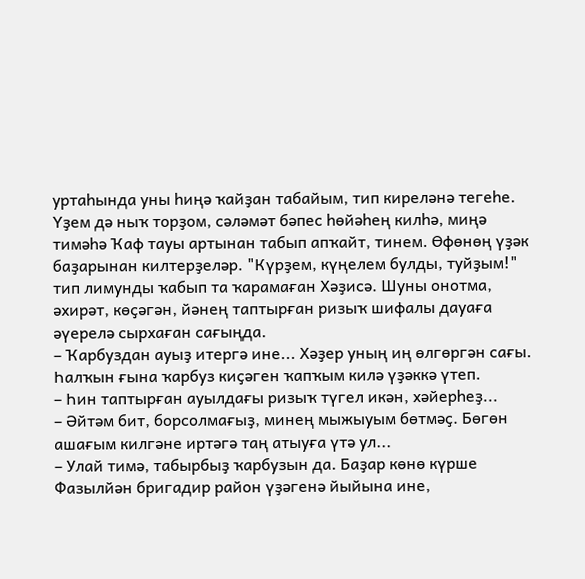уртаһында уны һиңә ҡайҙан табайым, тип киреләнә тегеһе. Үҙем дә ныҡ торҙом, сәләмәт бәпес һөйәһең килһә, миңә тимәһә Ҡаф тауы артынан табып апҡайт, тинем. Өфөнөң үҙәк баҙарынан килтерҙеләр. "Күрҙем, күңелем булды, туйҙым!" тип лимунды ҡабып та ҡарамаған Хәҙисә. Шуны онотма, әхирәт, көҫәгән, йәнең таптырған ризыҡ шифалы дауаға әүерелә сырхаған сағыңда.
– Ҡарбуздан ауыҙ итергә ине... Хәҙер уның иң өлгөргән сағы. Һалҡын ғына ҡарбуз киҫәген ҡапҡым килә үҙәккә үтеп.
– Һин таптырған ауылдағы ризыҡ түгел икән, хәйерһеҙ...
– Әйтәм бит, борсолмағыҙ, минең мыжыуым бөтмәҫ. Бөгөн ашағым килгәне иртәгә таң атыуға үтә ул...
– Улай тимә, табырбыҙ ҡарбузын да. Баҙар көнө күрше Фазылйән бригадир район үҙәгенә йыйына ине,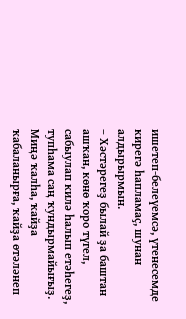ишетеп-белеүемсә, үтенесемде кирегә һапламаҫ, шунан алдырырмын.
– Хәстәрегеҙ былай ҙа баштан ашҡан, көнө ҡоро түгел, сабыулап килә һалып етәһегеҙ, тупһама саң ҡундырмайығыҙ. Миңә ҡалһа, ҡайҙа ҡабаланырға, ҡайҙа өтәләнеп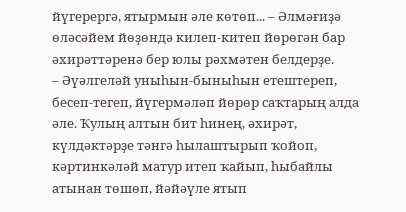йүгерергә, ятырмын әле көтөп... – Әлмәғиҙә өләсәйем йөҙөндә килеп-китеп йөрөгән бар әхирәттәренә бер юлы рәхмәтен белдерҙе.
– Әүәлгеләй уныһын-быныһын етештереп, бесеп-тегеп, йүгермәләп йөрөр саҡтарың алда әле. Ҡулың алтын бит һинең, әхирәт, күлдәктәрҙе тәнгә һылаштырып ҡойоп, кәртинкәләй матур итеп ҡайып, һыбайлы атынан төшөп, йәйәүле ятып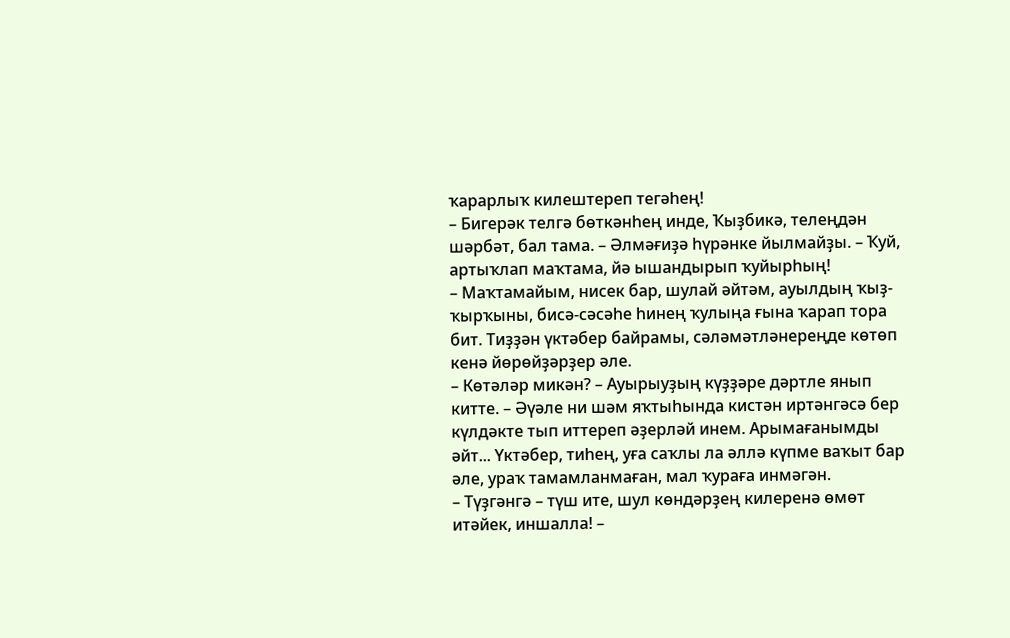ҡарарлыҡ килештереп тегәһең!
– Бигерәк телгә бөткәнһең инде, Ҡыҙбикә, телеңдән шәрбәт, бал тама. – Әлмәғиҙә һүрәнке йылмайҙы. – Ҡуй, артыҡлап маҡтама, йә ышандырып ҡуйырһың!
– Маҡтамайым, нисек бар, шулай әйтәм, ауылдың ҡыҙ-ҡырҡыны, бисә-сәсәһе һинең ҡулыңа ғына ҡарап тора бит. Тиҙҙән үктәбер байрамы, сәләмәтләнереңде көтөп кенә йөрөйҙәрҙер әле.
– Көтәләр микән? – Ауырыуҙың күҙҙәре дәртле янып китте. – Әүәле ни шәм яҡтыһында кистән иртәнгәсә бер күлдәкте тып иттереп әҙерләй инем. Арымағанымды әйт... Үктәбер, тиһең, уға саҡлы ла әллә күпме ваҡыт бар әле, ураҡ тамамланмаған, мал ҡураға инмәгән.
– Түҙгәнгә – түш ите, шул көндәрҙең килеренә өмөт итәйек, иншалла! –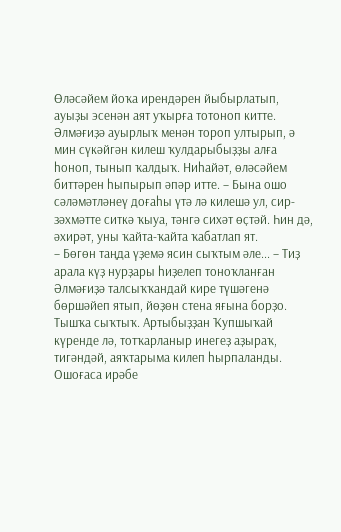Өләсәйем йоҡа ирендәрен йыбырлатып, ауыҙы эсенән аят уҡырға тотоноп китте. Әлмәғиҙә ауырлыҡ менән тороп ултырып, ә мин сүкәйгән килеш ҡулдарыбыҙҙы алға һоноп, тынып ҡалдыҡ. Ниһайәт, өләсәйем биттәрен һыпырып әпәр итте. – Бына ошо сәләмәтләнеү доғаһы үтә лә килешә ул, сир-зәхмәтте ситкә ҡыуа, тәнгә сихәт өҫтәй. Һин дә, әхирәт, уны ҡайта-ҡайта ҡабатлап ят.
– Бөгөн таңда үҙемә ясин сыҡтым әле... – Тиҙ арала күҙ нурҙары һиҙелеп тоноҡланған Әлмәғиҙә талсыҡҡандай кире түшәгенә бөршәйеп ятып, йөҙөн стена яғына борҙо.
Тышҡа сыҡтыҡ. Артыбыҙҙан Ҡупшыҡай күренде лә, тотҡарланыр инегеҙ аҙыраҡ, тигәндәй, аяҡтарыма килеп һырпаланды. Ошоғаса ирәбе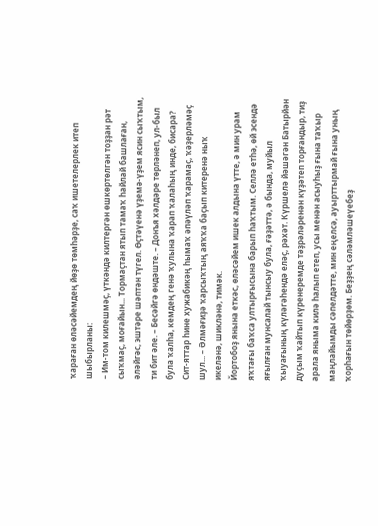ҡараған өләсәйемдең йөҙө төмһәрҙе, саҡ ишетелерлек итеп шыбырланы:
– Им-том килешмәҫ, үткәндә килтергән өшкөртөлгән тоҙҙан рәт сыҡмаҫ, моғайын... Тормаҫтан ятып тамаҡ һайлай башлаған, әләйгәс, эштәре шәптән түгел. Өҫтәүенә үҙемә-үҙем ясин сыҡтым, ти бит әле. – Бесәйгә өндәште. – Донъя хәлдәре төрләнеп, ул-был була ҡалһа, кемдең генә ҡулына ҡарап ҡалаһың инде, бисара? Сит-яттар һине хужабикәң һымаҡ әпәүләп ҡарамаҫ, ҡәҙерләмәҫ шул... – Әлмәғиҙә ҡарсыҡтың аяҡҡа баҫып китеренә ныҡ икеләнә, шикләнә, тимәк.
Йортобоҙ янына еткәс, өләсәйем ишек алдына үтте, ә мин урам яҡтағы баҡса ултырғысына барып һаҡтым. Селлә етһә, өй эсендә яғылған мунсалай тынсыу була, ғәҙәттә, ә бында, муйыл ҡыуағының күләгәһендә еләҫ, рәхәт. Күршелә йәшәгән Батырйән дуҫым ҡайтып күренеремде тәҙрәләренән күҙәтеп торғандыр, тиҙ арала яныма килә һалып етеп, усы менән асыуһыҙ ғына таҡыр маңлайымды сәпелдәтте, мин еңелсә, ауырттырмай ғына уның ҡорһағын төйөрҙөм. Беҙҙең сәләмләшеүебеҙ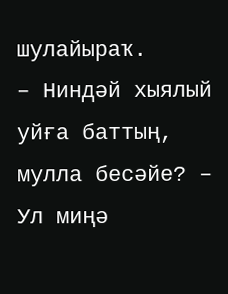шулайыраҡ.
– Ниндәй хыялый уйға баттың, мулла бесәйе? – Ул миңә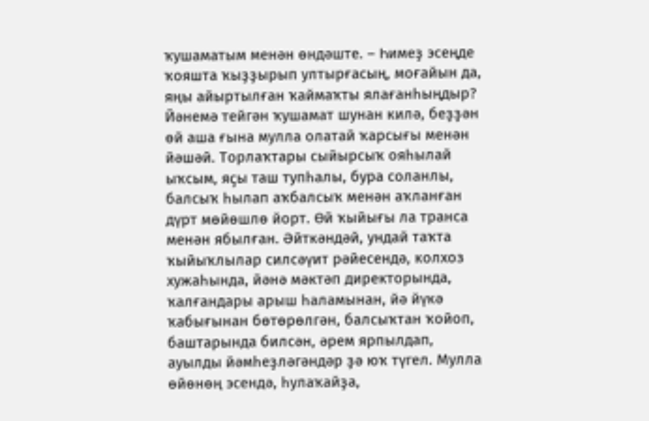ҡушаматым менән өндәште. – Һимеҙ эсеңде ҡояшта ҡыҙҙырып ултырғасың, моғайын да, яңы айыртылған ҡаймаҡты ялағанһыңдыр?
Йәнемә тейгән ҡушамат шунан килә, беҙҙән өй аша ғына мулла олатай ҡарсығы менән йәшәй. Торлаҡтары сыйырсыҡ ояһылай ыҡсым, яҫы таш тупһалы, бура соланлы, балсыҡ һылап аҡбалсыҡ менән аҡланған дүрт мөйөшлө йорт. Өй ҡыйығы ла транса менән ябылған. Әйткәндәй, ундай таҡта ҡыйыҡлылар силсәүит рәйесендә, колхоз хужаһында, йәнә мәктәп директорында, ҡалғандары арыш һаламынан, йә йүкә ҡабығынан бөтөрөлгән, балсыҡтан ҡойоп, баштарында билсән, әрем ярпылдап, ауылды йәмһеҙләгәндәр ҙә юҡ түгел. Мулла өйөнөң эсендә, һулаҡайҙа,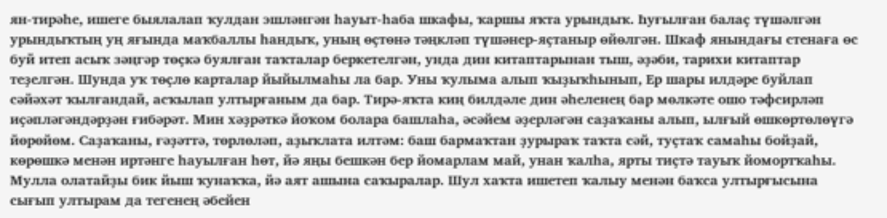ян-тирәһе, ишеге быялалап ҡулдан эшләнгән һауыт-һаба шкафы, ҡаршы яҡта урындыҡ. Һуғылған балаҫ түшәлгән урындыҡтың уң яғында маҡбаллы һандыҡ, уның өҫтөнә тәңкләп түшәнер-яҫтаныр өйөлгән. Шкаф янындағы стенаға өс буй итеп асыҡ зәңгәр төҫкә буялған таҡталар беркетелгән, унда дин китаптарынан тыш, әҙәби, тарихи китаптар теҙелгән. Шунда уҡ төҫлө карталар йыйылмаһы ла бар. Уны ҡулыма алып ҡыҙыҡһынып, Ер шары илдәре буйлап сәйәхәт ҡылғандай, асҡылап ултырғаным да бар. Тирә-яҡта киң билдәле дин әһеленең бар мөлкәте ошо тәфсирләп иҫәпләгәндәрҙән ғибәрәт. Мин хәҙрәткә йоҡом болара башлаһа, әсәйем әҙерләгән саҙаҡаны алып, ылғый өшкөртөлөүгә йөрөйөм. Саҙаҡаны, ғәҙәттә, төрлөләп, аҙыҡлата илтәм: баш бармаҡтан ҙурыраҡ таҡта сәй, туҫтаҡ самаһы бойҙай, көрөшкә менән иртәнге һауылған һөт, йә яңы бешкән бер йомарлам май, унан ҡалһа, ярты тиҫтә тауыҡ йомортҡаһы. Мулла олатайҙы бик йыш ҡунаҡҡа, йә аят ашына саҡыралар. Шул хаҡта ишетеп ҡалыу менән баҡса ултырғысына сығып ултырам да тегенең әбейен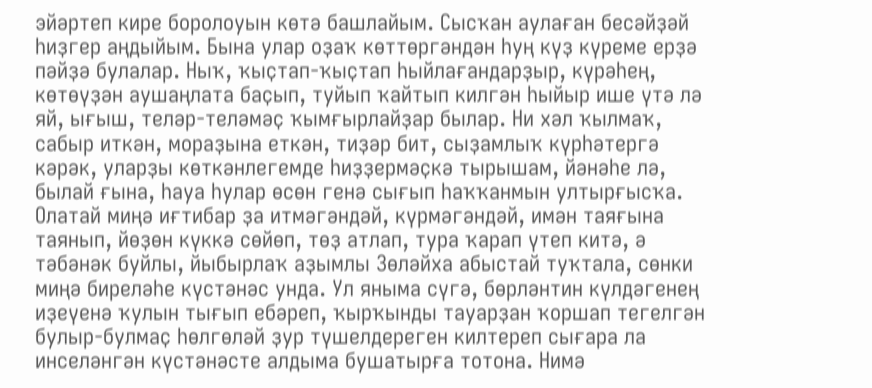эйәртеп кире боролоуын көтә башлайым. Сысҡан аулаған бесәйҙәй һиҙгер аңдыйым. Бына улар оҙаҡ көттөргәндән һуң күҙ күреме ерҙә пәйҙә булалар. Ныҡ, ҡыҫтап-ҡыҫтап һыйлағандарҙыр, күрәһең, көтөүҙән аушаңлата баҫып, туйып ҡайтып килгән һыйыр ише үтә лә яй, ығыш, теләр-теләмәҫ ҡымғырлайҙар былар. Ни хәл ҡылмаҡ, сабыр иткән, мораҙына еткән, тиҙәр бит, сыҙамлыҡ күрһәтергә кәрәк, уларҙы көткәнлегемде һиҙҙермәҫкә тырышам, йәнәһе лә, былай ғына, һауа һулар өсөн генә сығып һаҡҡанмын ултырғысҡа. Олатай миңә иғтибар ҙа итмәгәндәй, күрмәгәндәй, имән таяғына таянып, йөҙөн күккә сөйөп, төҙ атлап, тура ҡарап үтеп китә, ә тәбәнәк буйлы, йыбырлаҡ аҙымлы Зөләйха абыстай туҡтала, сөнки миңә биреләһе күстәнәс унда. Ул яныма сүгә, бөрләнтин күлдәгенең иҙеүенә ҡулын тығып ебәреп, ҡырҡынды тауарҙан ҡоршап тегелгән булыр-булмаҫ һөлгөләй ҙур түшелдереген килтереп сығара ла инселәнгән күстәнәсте алдыма бушатырға тотона. Нимә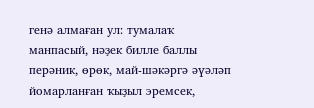генә алмаған ул: тумалаҡ манпасый, нәҙек билле баллы перәник, өрөк, май-шәкәргә әүәләп йомарланған ҡыҙыл эремсек,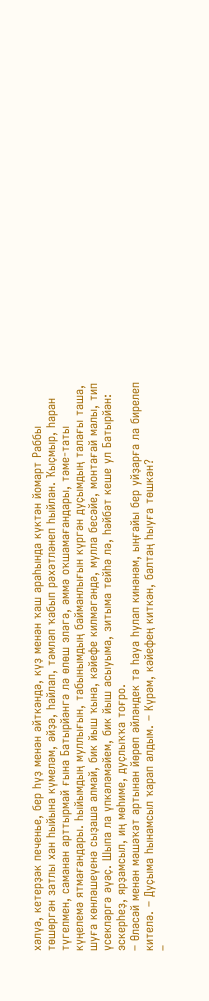хәлүә, кетерҙәк печенье, бер һүҙ менән әйткәндә, күҙ менән ҡаш араһында күктән йомарт Раббы төшөргән затлы хан һыйына күмеләм, әйҙә, һайлап, тәмләп ҡабып рәхәтләнеп һыйлан. Ҡыҫмыр, һаран түгелмен, саманан арттырмай ғына Батырйәнгә лә өлөш эләгә, әммә оҡшамағандары, тәме-таты күңелемә ятмағандары. Һыйымдың муллығын, табынымдың байманлығын күргән дуҫымдың талағы таша, шуға көнләшеүенә сыҙаша алмай, бик йыш ҡына, кәйефе килмәгәндә, мулла бесәйе, монтағай малы, тип үсекләргә әүәҫ. Шыпа ла үпкәләмәйем, бик йыш асыуыма, зитыма тейһә лә, һәйбәт кеше ул Батырйән: эскерһеҙ, ярҙамсыл, иң мөһиме, дуҫлыҡҡа тоғро.
– Өләсәй менән мәшәҡәт артынан йөрөп әйләндек тә һауа һулап кинәнәм, ыңғайы бер уйҙарға ла бирелеп кителә. – Дуҫыма һынамсыл ҡарап алдым. – Күрәм, кәйефең киткән, балтаң һыуға төшкән?
–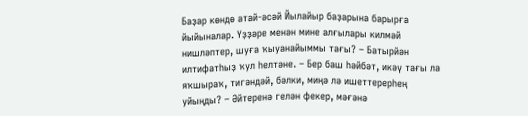Баҙар көндө атай-әсәй Йылайыр баҙарына барырға йыйыналар. Үҙҙәре менән мине алғылары килмәй нишләптер, шуға ҡыуанайыммы тағы? – Батырйән илтифатһыҙ ҡул һелтәне. – Бер баш һәйбәт, икәү тағы ла яҡшыраҡ, тигәндәй, бәлки, миңә лә ишеттерерһең уйыңды? – Әйтеренә гелән фекер, мәғәнә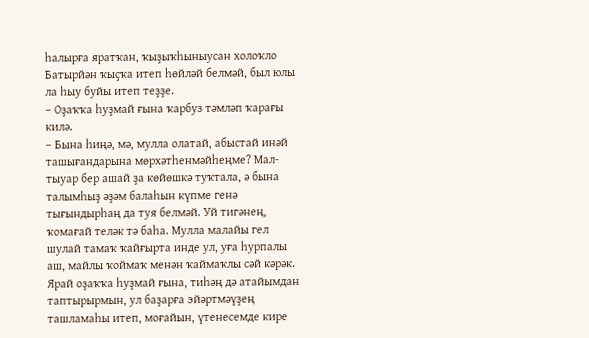һалырға яратҡан, ҡыҙыҡһыныусан холоҡло Батырйән ҡыҫҡа итеп һөйләй белмәй, был юлы ла һыу буйы итеп теҙҙе.
– Оҙаҡҡа һуҙмай ғына ҡарбуз тәмләп ҡарағы килә.
– Бына һиңә, мә, мулла олатай, абыстай инәй ташығандарына мөрхәтһенмәйһеңме? Мал-тыуар бер ашай ҙа көйөшкә туҡтала, ә бына талымһыҙ әҙәм балаһын күпме генә тығындырһаң да туя белмәй. Уй тигәнең, ҡомағай теләк тә баһа. Мулла малайы гел шулай тамаҡ ҡайғырта инде ул, уға һурпалы аш, майлы ҡоймаҡ менән ҡаймаҡлы сәй кәрәк. Ярай оҙаҡҡа һуҙмай ғына, тиһәң дә атайымдан таптырырмын, ул баҙарға эйәртмәүҙең ташламаһы итеп, моғайын, үтенесемде кире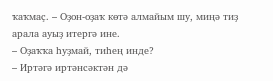ҡаҡмаҫ. – Оҙон-оҙаҡ көтә алмайым шу, миңә тиҙ арала ауыҙ итергә ине.
– Оҙаҡҡа һуҙмай, тиһең инде?
– Иртәгә иртәнсәктән дә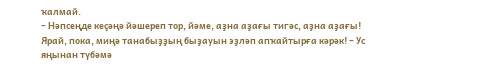ҡалмай.
– Нәпсеңде кеҫәңә йәшереп тор, йәме, аҙна аҙағы тигәс, аҙна аҙағы! Ярай, пока, миңә танабыҙҙың быҙауын эҙләп апҡайтырға кәрәк! – Ус яңынан түбәмә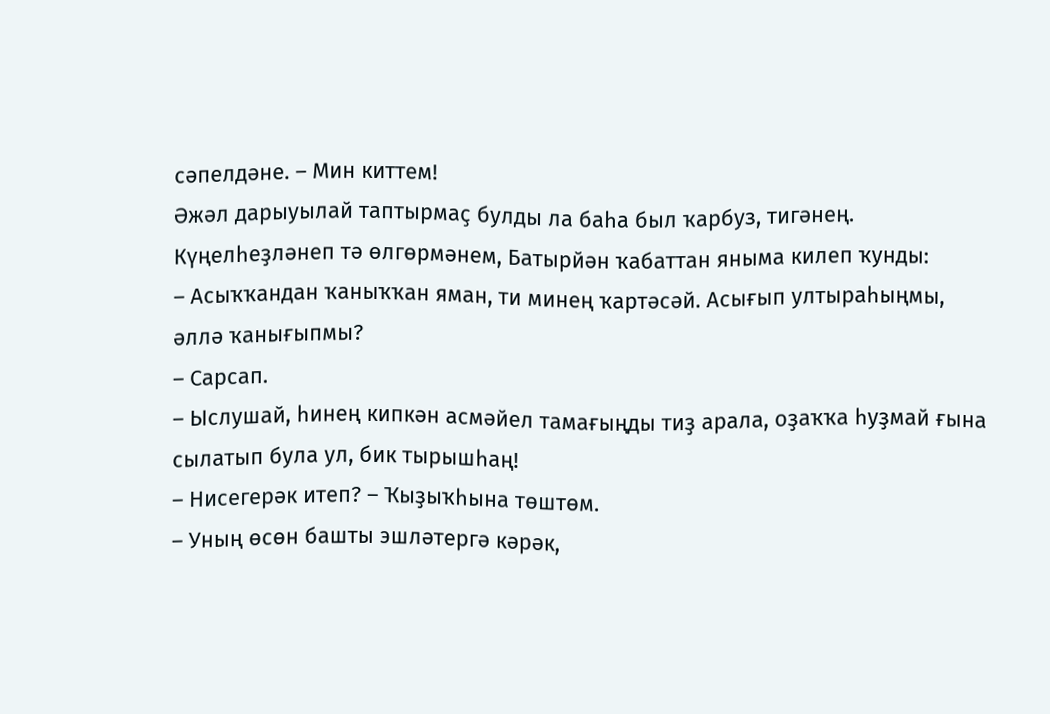сәпелдәне. – Мин киттем!
Әжәл дарыуылай таптырмаҫ булды ла баһа был ҡарбуз, тигәнең. Күңелһеҙләнеп тә өлгөрмәнем, Батырйән ҡабаттан яныма килеп ҡунды:
– Асыҡҡандан ҡаныҡҡан яман, ти минең ҡартәсәй. Асығып ултыраһыңмы, әллә ҡанығыпмы?
– Сарсап.
– Ыслушай, һинең кипкән асмәйел тамағыңды тиҙ арала, оҙаҡҡа һуҙмай ғына сылатып була ул, бик тырышһаң!
– Нисегерәк итеп? – Ҡыҙыҡһына төштөм.
– Уның өсөн башты эшләтергә кәрәк,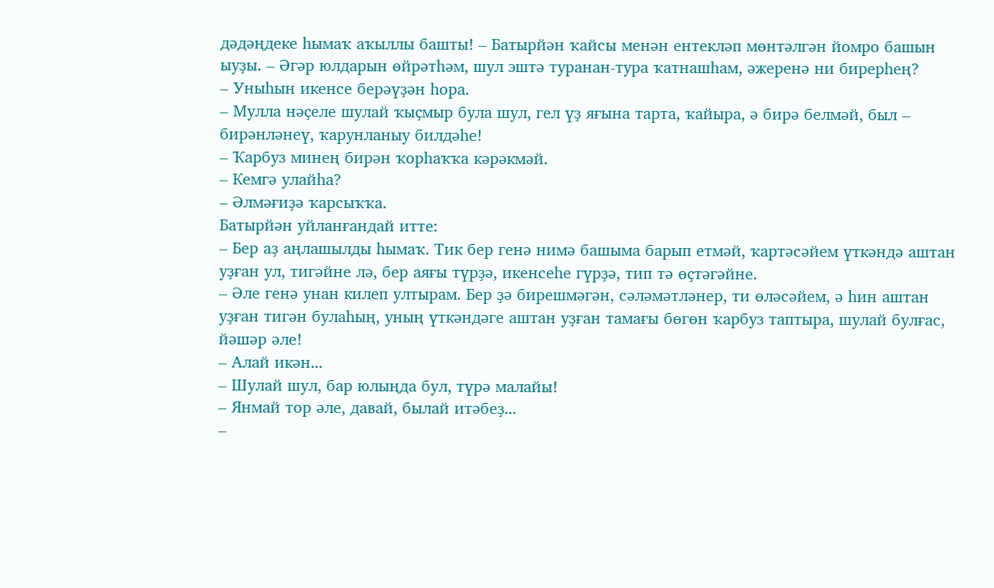дәдәңдеке һымаҡ аҡыллы башты! – Батырйән ҡайсы менән ентекләп мөнтәлгән йомро башын ыуҙы. – Әгәр юлдарын өйрәтһәм, шул эштә туранан-тура ҡатнашһам, әжеренә ни бирерһең?
– Уныһын икенсе берәүҙән һора.
– Мулла нәҫеле шулай ҡыҫмыр була шул, гел үҙ яғына тарта, ҡайыра, ә бирә белмәй, был – бирәнләнеү, ҡарунланыу билдәһе!
– Ҡарбуз минең бирән ҡорһаҡҡа кәрәкмәй.
– Кемгә улайһа?
– Әлмәғиҙә ҡарсыҡҡа.
Батырйән уйланғандай итте:
– Бер аҙ аңлашылды һымаҡ. Тик бер генә нимә башыма барып етмәй, ҡартәсәйем үткәндә аштан уҙған ул, тигәйне лә, бер аяғы түрҙә, икенсеһе гүрҙә, тип тә өҫтәгәйне.
– Әле генә унан килеп ултырам. Бер ҙә бирешмәгән, сәләмәтләнер, ти өләсәйем, ә һин аштан уҙған тигән булаһың, уның үткәндәге аштан уҙған тамағы бөгөн ҡарбуз таптыра, шулай булғас, йәшәр әле!
– Алай икән...
– Шулай шул, бар юлыңда бул, түрә малайы!
– Янмай тор әле, давай, былай итәбеҙ...
–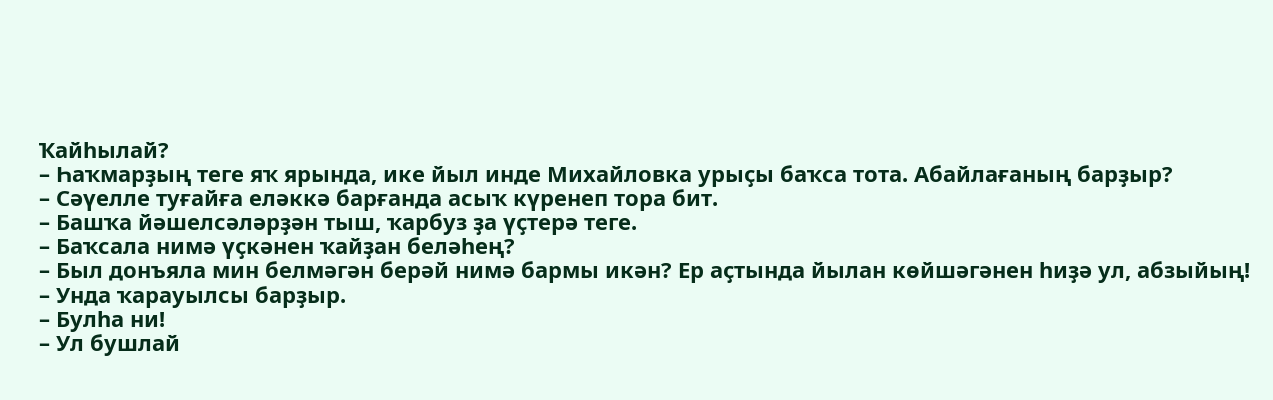Ҡайһылай?
– Һаҡмарҙың теге яҡ ярында, ике йыл инде Михайловка урыҫы баҡса тота. Абайлағаның барҙыр?
– Сәүелле туғайға еләккә барғанда асыҡ күренеп тора бит.
– Башҡа йәшелсәләрҙән тыш, ҡарбуз ҙа үҫтерә теге.
– Баҡсала нимә үҫкәнен ҡайҙан беләһең?
– Был донъяла мин белмәгән берәй нимә бармы икән? Ер аҫтында йылан көйшәгәнен һиҙә ул, абзыйың!
– Унда ҡарауылсы барҙыр.
– Булһа ни!
– Ул бушлай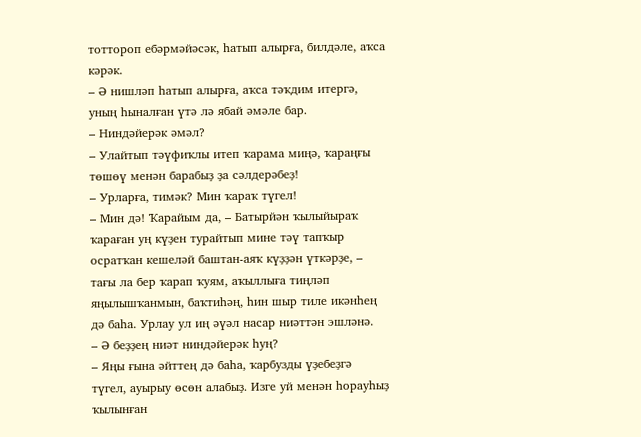тоттороп ебәрмәйәсәк, һатып алырға, билдәле, аҡса кәрәк.
– Ә нишләп һатып алырға, аҡса тәҡдим итергә, уның һыналған үтә лә ябай әмәле бар.
– Ниндәйерәк әмәл?
– Улайтып тәүфиҡлы итеп ҡарама миңә, ҡараңғы төшөү менән барабыҙ ҙа сәлдерәбеҙ!
– Урларға, тимәк? Мин ҡараҡ түгел!
– Мин дә! Ҡарайым да, – Батырйән ҡылыйыраҡ ҡараған уң күҙен турайтып мине тәү тапҡыр осратҡан кешеләй баштан-аяҡ күҙҙән үткәрҙе, – тағы ла бер ҡарап ҡуям, аҡыллыға тиңләп яңылышҡанмын, баҡтиһәң, һин шыр тиле икәнһең дә баһа. Урлау ул иң әүәл насар ниәттән эшләнә.
– Ә беҙҙең ниәт ниндәйерәк һуң?
– Яңы ғына әйттең дә баһа, ҡарбузды үҙебеҙгә түгел, ауырыу өсөн алабыҙ. Изге уй менән һорауһыҙ ҡылынған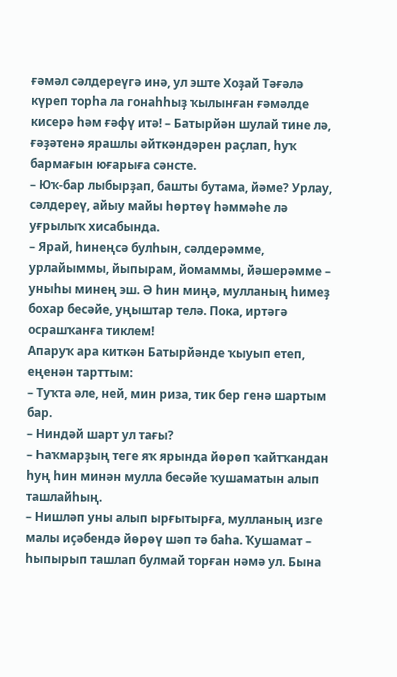ғәмәл сәлдереүгә инә, ул эште Хоҙай Тәғәлә күреп торһа ла гонаһһыҙ ҡылынған ғәмәлде кисерә һәм ғәфү итә! – Батырйән шулай тине лә, ғәҙәтенә ярашлы әйткәндәрен раҫлап, һуҡ бармағын юғарыға сәнсте.
– Юҡ-бар лыбырҙап, башты бутама, йәме? Урлау, сәлдереү, айыу майы һөртөү һәммәһе лә уғрылыҡ хисабында.
– Ярай, һинеңсә булһын, сәлдерәмме, урлайыммы, йыпырам, йомаммы, йәшерәмме – уныһы минең эш. Ә һин миңә, мулланың һимеҙ бохар бесәйе, уңыштар телә. Пока, иртәгә осрашҡанға тиклем!
Апаруҡ ара киткән Батырйәнде ҡыуып етеп, еңенән тарттым:
– Туҡта әле, ней, мин риза, тик бер генә шартым бар.
– Ниндәй шарт ул тағы?
– Һаҡмарҙың теге яҡ ярында йөрөп ҡайтҡандан һуң һин минән мулла бесәйе ҡушаматын алып ташлайһың.
– Нишләп уны алып ырғытырға, мулланың изге малы иҫәбендә йөрөү шәп тә баһа. Ҡушамат – һыпырып ташлап булмай торған нәмә ул. Бына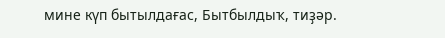мине күп бытылдағас, Бытбылдыҡ, тиҙәр.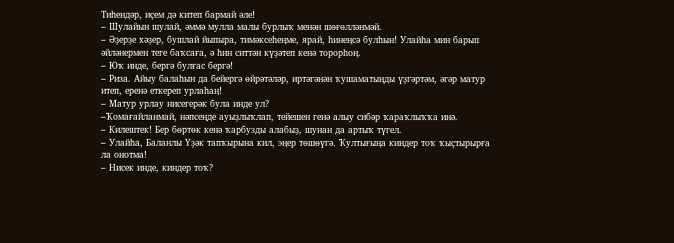Тиһендәр, иҫем дә китеп бармай әле!
– Шулайын шулай, әммә мулла малы бурлыҡ менән шөғөлләнмәй.
– Әҙерҙе хәҙер, бушлай йыпыра, тимәксеһеңме, ярай, һинеңсә булһын! Улайһа мин барып әйләнермен теге баҡсаға, ә һин ситтән күҙәтеп кенә торорһоң.
– Юҡ инде, бергә булғас бергә!
– Риза. Айыу балаһын да бейергә өйрәтәләр, иртәгәнән ҡушаматыңды үҙгәртәм, әгәр матур итеп, еренә еткереп урлаһаң!
– Матур урлау нисегерәк була инде ул?
–Ҡомағайланмай, нәпсеңде ауыҙлыҡлап, тейешен генә алыу сибәр ҡараҡлыҡҡа инә.
– Килештек! Бер бөртөк кенә ҡарбузды алабыҙ, шунан да артыҡ түгел.
– Улайһа, Баланлы Үҙәк тапҡырына кил, эңер төшөүгә. Ҡултығыңа киндер тоҡ ҡыҫтырырға ла онотма!
– Нисек инде, киндер тоҡ?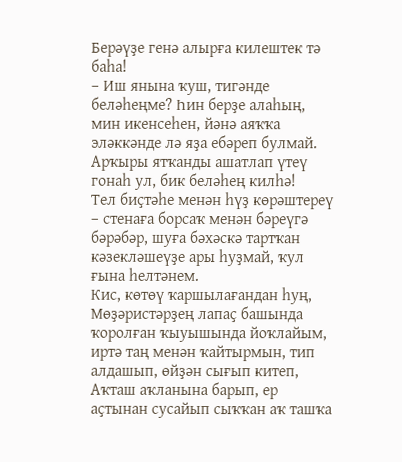Берәүҙе генә алырға килештек тә баһа!
– Иш янына ҡуш, тигәнде беләһеңме? Һин берҙе алаһың, мин икенсеһен, йәнә аяҡҡа эләккәнде лә яҙа ебәреп булмай. Арҡыры ятҡанды ашатлап үтеү гонаһ ул, бик беләһең килһә!
Тел биҫтәһе менән һүҙ көрәштереү – стенаға борсаҡ менән бәреүгә бәрәбәр, шуға бәхәскә тартҡан кәзекләшеүҙе ары һуҙмай, ҡул ғына һелтәнем.
Кис, көтөү ҡаршылағандан һуң, Мөҙәристәрҙең лапаҫ башында ҡоролған ҡыуышында йоҡлайым, иртә таң менән ҡайтырмын, тип алдашып, өйҙән сығып китеп, Аҡташ аҡланына барып, ер аҫтынан сусайып сыҡҡан аҡ ташҡа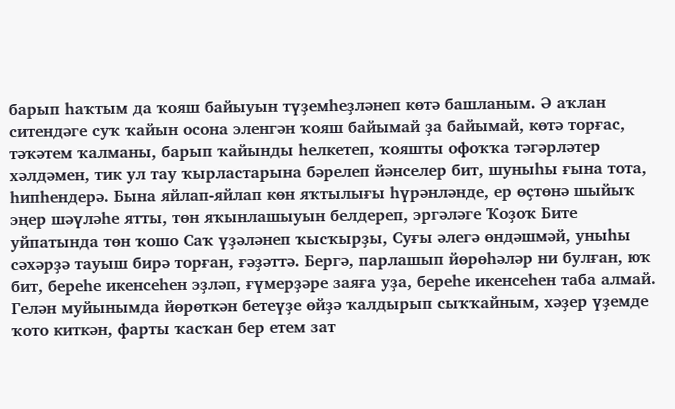барып һаҡтым да ҡояш байыуын түҙемһеҙләнеп көтә башланым. Ә аҡлан ситендәге суҡ ҡайын осона эленгән ҡояш байымай ҙа байымай, көтә торғас, тәҡәтем ҡалманы, барып ҡайынды һелкетеп, ҡояшты офоҡҡа тәгәрләтер хәлдәмен, тик ул тау ҡырластарына бәрелеп йәнселер бит, шуныһы ғына тота, һипһендерә. Бына яйлап-яйлап көн яҡтылығы һүрәнләнде, ер өҫтөнә шыйыҡ эңер шәүләһе ятты, төн яҡынлашыуын белдереп, эргәләге Ҡоҙоҡ Бите уйпатында төн ҡошо Саҡ үҙәләнеп ҡысҡырҙы, Суғы әлегә өндәшмәй, уныһы сәхәрҙә тауыш бирә торған, ғәҙәттә. Бергә, парлашып йөрөһәләр ни булған, юҡ бит, береһе икенсеһен эҙләп, ғүмерҙәре заяға уҙа, береһе икенсеһен таба алмай.
Гелән муйынымда йөрөткән бетеүҙе өйҙә ҡалдырып сыҡҡайным, хәҙер үҙемде ҡото киткән, фарты ҡасҡан бер етем зат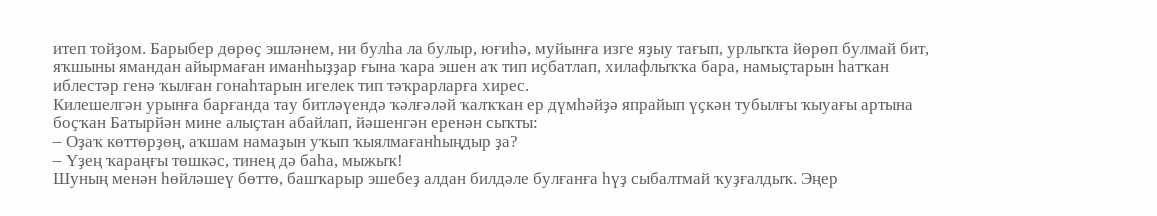итеп тойҙом. Барыбер дөрөҫ эшләнем, ни булһа ла булыр, юғиһә, муйынға изге яҙыу тағып, урлыҡта йөрөп булмай бит, яҡшыны ямандан айырмаған иманһыҙҙар ғына ҡара эшен аҡ тип иҫбатлап, хилафлыҡҡа бара, намыҫтарын һатҡан иблестәр генә ҡылған гонаһтарын игелек тип тәҡрарларға хирес.
Килешелгән урынға барғанда тау битләүендә ҡәлғәләй ҡалҡҡан ер дүмһәйҙә япрайып үҫкән тубылғы ҡыуағы артына боҫҡан Батырйән мине алыҫтан абайлап, йәшенгән еренән сыҡты:
– Оҙаҡ көттөрҙөң, аҡшам намаҙын уҡып ҡыялмағанһыңдыр ҙа?
– Үҙең ҡараңғы төшкәс, тинең дә баһа, мыжыҡ!
Шуның менән һөйләшеү бөттө, башҡарыр эшебеҙ алдан билдәле булғанға һүҙ сыбалтмай ҡуҙғалдыҡ. Эңер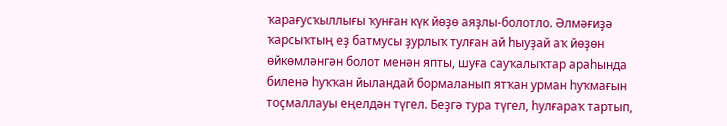ҡарағусҡыллығы ҡунған күк йөҙө аяҙлы-болотло. Әлмәғиҙә ҡарсыҡтың еҙ батмусы ҙурлыҡ тулған ай һыуҙай аҡ йөҙөн өйкөмләнгән болот менән япты, шуға сауҡалыҡтар араһында биленә һуҡҡан йыландай бормаланып ятҡан урман һуҡмағын тоҫмаллауы еңелдән түгел. Беҙгә тура түгел, һулғараҡ тартып,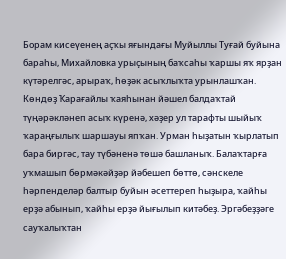Борам кисеүенең аҫҡы яғындағы Муйыллы Туғай буйына бараһы, Михайловка урыҫының баҡсаһы ҡаршы яҡ ярҙан күтәрелгәс, арыраҡ, һөҙәк асыҡлыҡта урынлашҡан. Көндөҙ Ҡарағайлы ҡаяһынан йәшел балдаҡтай түңәрәкләнеп асыҡ күренә, хәҙер ул тарафты шыйыҡ ҡараңғылыҡ шаршауы япҡан. Урман һыҙатын ҡырлатып бара биргәс, тау түбәненә төшә башланыҡ. Балаҡтарға уҡмашып бөрмәкәйҙәр йәбешеп бөттө, сәнскеле һәрпенделәр балтыр буйын әсеттереп һыҙыра, ҡайһы ерҙә абынып, ҡайһы ерҙә йығылып китәбеҙ. Эргәбеҙҙәге сауҡалыҡтан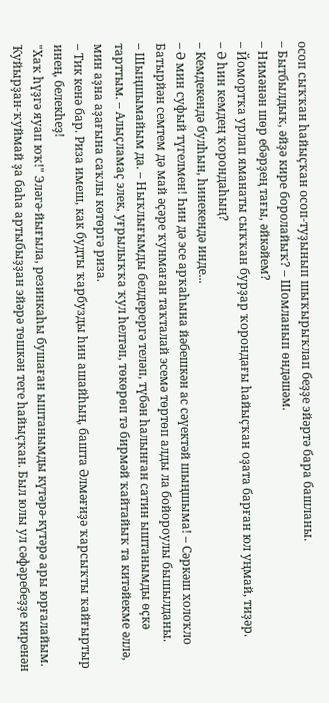осоп сыҡҡан һайыҫҡан осоп-туҙынып шыҡырыҡлап беҙҙе эйәртә бара башланы.
– Бытбылдыҡ, әйҙә кире боролайыҡ? – Шомланып өндәшәм.
– Нимәнән шөр ебәрҙең тағы, әйкәйем?
– Йомортҡа урлап яманаты сыҡҡан бурҙар ҡорондағы һайыҫҡан оҙата барған юл уңмай, тиҙәр.
– Ә һин кемдең ҡорондаһың?
– Кемдекендә булһын, һинекендә инде...
– Ә мин суфый түгелмен! Һин дә эсе арҡаһына йәбешкән ас сәүектәй шыңшыма! – Сәркәш холоҡло Батырйән семтем дә май әҫәре ҡунмаған таҡталай эсемә төртөп алды ла бойороулы бышылданы.
– Шыңшымайым да. – Ныҡлығымды белдерергә теләп, түбән һалынған сатин ыштанымды өҫкә тарттым. – Алыҫламаҫ элек, уғрылыҡҡа ҡул һелтәп, төкөрөп тә бирмәй ҡайтайыҡ та китәйекме әллә, мин аҙна аҙағына саҡлы көтөргә риза.
– Тик кенә бар. Риза имеш, как будты ҡарбузды һин ашайһың, башта Әлмәғиҙә ҡарсыҡты ҡайғыртыр инең, белекһеҙ!
"Хаҡ һүҙгә яуап юҡ!" Эләгә-йығыла, резинкаһы бушаған ыштанымды күтәрә-күтәрә ары юрғалайым. Ҡуйырҙан-ҡуймай ҙа баһа артыбыҙҙан эйәрә төшкән теге һайыҫҡан. Был юлы ул сәфәребеҙҙе киренән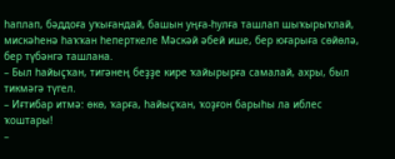һаплап, бәддоға уҡығандай, башын уңға-һулға ташлап шыҡырыҡлай, мискәһенә һаҡҡан һеперткеле Мәскәй әбей ише, бер юғарыға сөйөлә, бер түбәнгә ташлана.
– Был һайыҫҡан, тигәнең беҙҙе кире ҡайырырға самалай, ахры, был тикмәгә түгел.
– Иғтибар итмә: өкө, ҡарға, һайыҫҡан, ҡоҙғон барыһы ла иблес ҡоштары!
–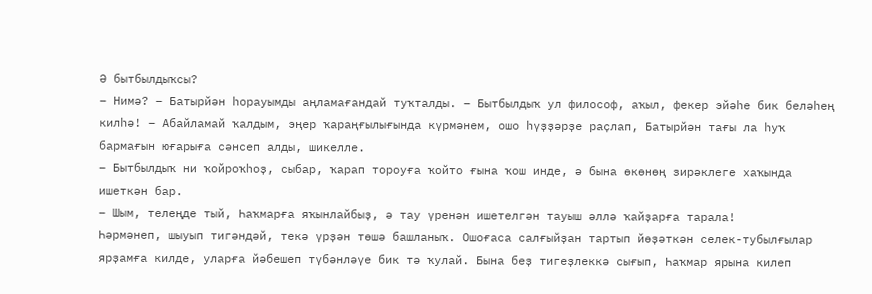Ә бытбылдыҡсы?
– Нимә? – Батырйән һорауымды аңламағандай туҡталды. – Бытбылдыҡ ул философ, аҡыл, фекер эйәһе бик беләһең килһә! – Абайламай ҡалдым, эңер ҡараңғылығында күрмәнем, ошо һүҙҙәрҙе раҫлап, Батырйән тағы ла һуҡ бармағын юғарыға сәнсеп алды, шикелле.
– Бытбылдыҡ ни ҡойроҡһоҙ, сыбар, ҡарап тороуға ҡойто ғына ҡош инде, ә бына өкөнөң зирәклеге хаҡында ишеткән бар.
– Шым, телеңде тый, Һаҡмарға яҡынлайбыҙ, ә тау үренән ишетелгән тауыш әллә ҡайҙарға тарала!
Һәрмәнеп, шыуып тигәндәй, текә үрҙән төшә башланыҡ. Ошоғаса салғыйҙан тартып йөҙәткән селек-тубылғылар ярҙамға килде, уларға йәбешеп түбәнләүе бик тә ҡулай. Бына беҙ тигеҙлеккә сығып, Һаҡмар ярына килеп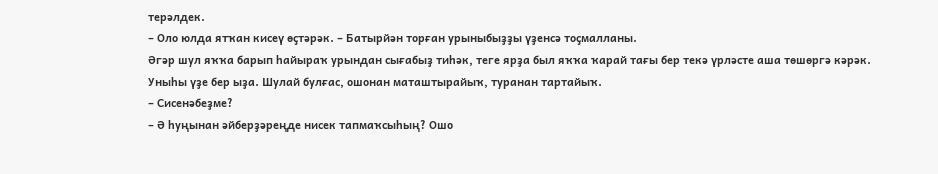терәлдек.
– Оло юлда ятҡан кисеү өҫтәрәк. – Батырйән торған урыныбыҙҙы үҙенсә тоҫмалланы.
Әгәр шул яҡҡа барып һайыраҡ урындан сығабыҙ тиһәк, теге ярҙа был яҡҡа ҡарай тағы бер текә үрләсте аша төшөргә кәрәк. Уныһы үҙе бер ыҙа. Шулай булғас, ошонан маташтырайыҡ, туранан тартайыҡ.
– Сисенәбеҙме?
– Ә һуңынан әйберҙәреңде нисек тапмаҡсыһың? Ошо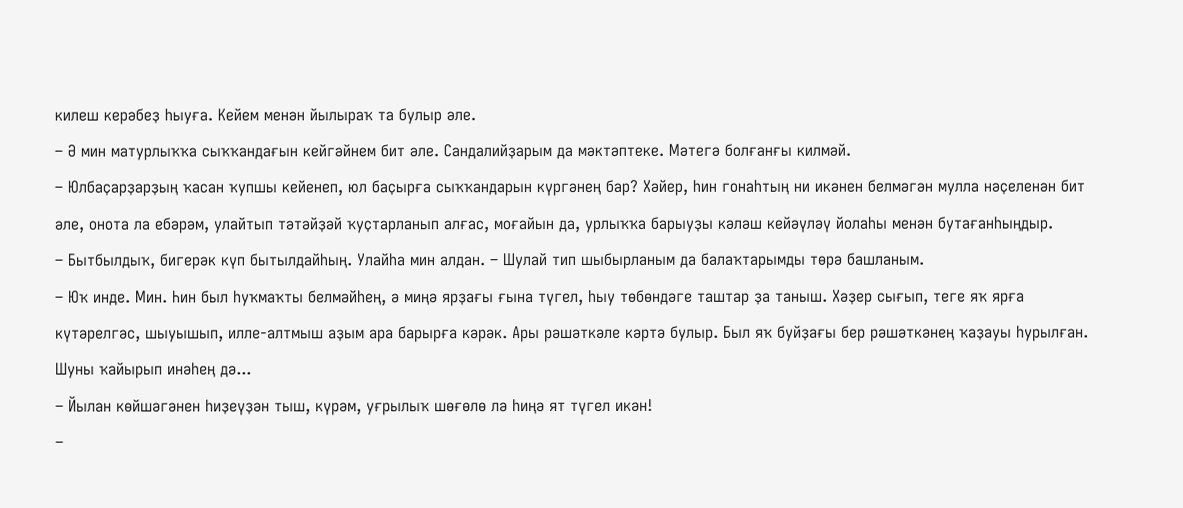килеш керәбеҙ һыуға. Кейем менән йылыраҡ та булыр әле.
– Ә мин матурлыҡҡа сыҡҡандағын кейгәйнем бит әле. Сандалийҙарым да мәктәптеке. Мәтегә болғанғы килмәй.
– Юлбаҫарҙарҙың ҡасан ҡупшы кейенеп, юл баҫырға сыҡҡандарын күргәнең бар? Хәйер, һин гонаһтың ни икәнен белмәгән мулла нәҫеленән бит әле, онота ла ебәрәм, улайтып тәтәйҙәй ҡуҫтарланып алғас, моғайын да, урлыҡҡа барыуҙы кәләш кейәүләү йолаһы менән бутағанһыңдыр.
– Бытбылдыҡ, бигерәк күп бытылдайһың. Улайһа мин алдан. – Шулай тип шыбырланым да балаҡтарымды төрә башланым.
– Юҡ инде. Мин. Һин был һуҡмаҡты белмәйһең, ә миңә ярҙағы ғына түгел, һыу төбөндәге таштар ҙа таныш. Хәҙер сығып, теге яҡ ярға күтәрелгәс, шыуышып, илле-алтмыш аҙым ара барырға кәрәк. Ары рәшәткәле кәртә булыр. Был яҡ буйҙағы бер рәшәткәнең ҡаҙауы һурылған. Шуны ҡайырып инәһең дә...
– Йылан көйшәгәнен һиҙеүҙән тыш, күрәм, уғрылыҡ шөғөлө лә һиңә ят түгел икән!
–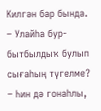Килгән бар бында.
– Улайһа бур-бытбылдыҡ булып сығаһың түгелме?
– Һин дә гонаһлы,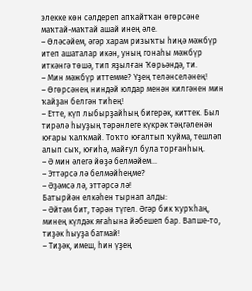элекке көн сәлдереп апҡайтҡан өгөрсәне маҡтай-маҡтай ашай инең әле.
– Өләсәйем, әгәр харам ризыҡты һиңә мәжбүр итеп ашаталар икән, уның гонаһы мәжбүр иткәнгә төшә, тип яҙылған Ҡөрьәндә, ти.
– Мин мәжбүр иттемме? Үҙең теләнселәнең!
– Өгөрсәнең ниндәй юлдар менән килгәнен мин ҡайҙан белгән тиһең!
– Етте, күп лыбырҙайһың бигерәк, киттек. Был тирәлә һыуҙың тәрәнлеге күкрәк тәңгәленән юғары ҡалҡмай. Тоҡто юғалтып ҡуйма, тешләп алып сыҡ, юғиһә, майғул була торғанһың.
– Ә мин әлегә йөҙә белмәйем...
– Эттәрсә лә белмәйһеңме?
– Әҙәмсә лә, эттәрсә лә!
Батырйән елкәһен тырнап алды:
– Әйтәм бит, тәрән түгел. Әгәр бик ҡурҡһаң, минең күлдәк яғаһына йәбешеп бар. Вапше-то, тиҙәк һыуҙа батмай!
– Тиҙәк, имеш, һин үҙең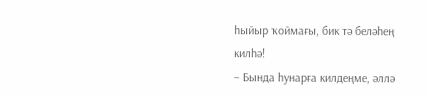һыйыр ҡоймағы, бик тә беләһең килһә!
– Бында һунарға килдеңме, әллә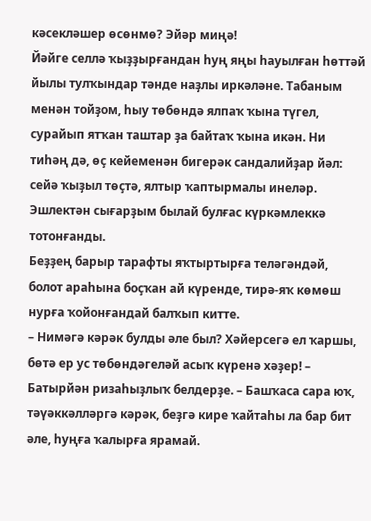кәсекләшер өсөнмө? Эйәр миңә!
Йәйге селлә ҡыҙҙырғандан һуң яңы һауылған һөттәй йылы тулҡындар тәнде наҙлы иркәләне. Табаным менән тойҙом, һыу төбөндә ялпаҡ ҡына түгел, сурайып ятҡан таштар ҙа байтаҡ ҡына икән. Ни тиһәң дә, өҫ кейеменән бигерәк сандалийҙар йәл: сейә ҡыҙыл төҫтә, ялтыр ҡаптырмалы инеләр. Эшлектән сығарҙым былай булғас күркәмлеккә тотонғанды.
Беҙҙең барыр тарафты яҡтыртырға теләгәндәй, болот араһына боҫҡан ай күренде, тирә-яҡ көмөш нурға ҡойонғандай балҡып китте.
– Нимәгә кәрәк булды әле был? Хәйерсегә ел ҡаршы, бөтә ер ус төбөндәгеләй асыҡ күренә хәҙер! – Батырйән ризаһыҙлыҡ белдерҙе. – Башҡаса сара юҡ, тәүәккәлләргә кәрәк, беҙгә кире ҡайтаһы ла бар бит әле, һуңға ҡалырға ярамай.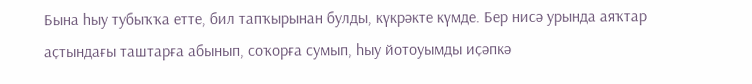Бына һыу тубыҡҡа етте, бил тапҡырынан булды, күкрәкте күмде. Бер нисә урында аяҡтар аҫтындағы таштарға абынып, соҡорға сумып, һыу йотоуымды иҫәпкә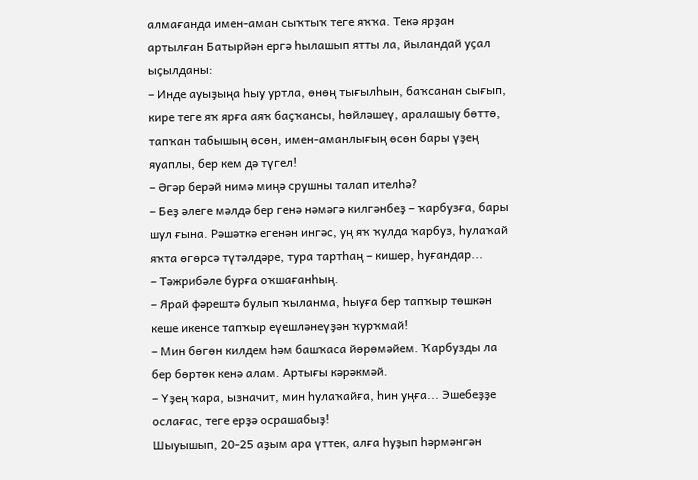алмағанда имен-аман сыҡтыҡ теге яҡҡа. Текә ярҙан артылған Батырйән ергә һылашып ятты ла, йыландай уҫал ыҫылданы:
– Инде ауыҙыңа һыу уртла, өнөң тығылһын, баҡсанан сығып, кире теге яҡ ярға аяҡ баҫҡансы, һөйләшеү, аралашыу бөттө, тапҡан табышың өсөн, имен-аманлығың өсөн бары үҙең яуаплы, бер кем дә түгел!
– Әгәр берәй нимә миңә срушны талап ителһә?
– Беҙ әлеге мәлдә бер генә нәмәгә килгәнбеҙ – ҡарбузға, бары шул ғына. Рәшәткә егенән ингәс, уң яҡ ҡулда ҡарбуз, һулаҡай яҡта өгөрсә түтәлдәре, тура тартһаң – кишер, һуғандар...
– Тәжрибәле бурға оҡшағанһың.
– Ярай фәрештә булып ҡыланма, һыуға бер тапҡыр төшкән кеше икенсе тапҡыр еүешләнеүҙән ҡурҡмай!
– Мин бөгөн килдем һәм башҡаса йөрөмәйем. Ҡарбузды ла бер бөртөк кенә алам. Артығы кәрәкмәй.
– Үҙең ҡара, ызначит, мин һулаҡайға, һин уңға... Эшебеҙҙе ослағас, теге ерҙә осрашабыҙ!
Шыуышып, 20-25 аҙым ара үттек, алға һуҙып һәрмәнгән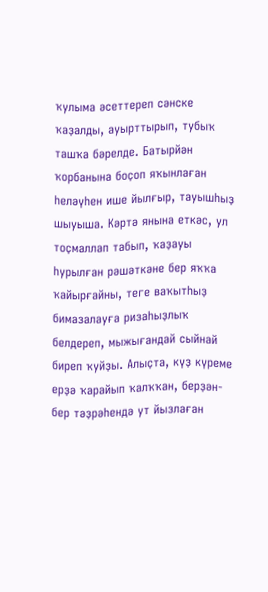ҡулыма әсеттереп сәнске ҡаҙалды, ауырттырып, тубыҡ ташҡа бәрелде. Батырйән ҡорбанына боҫоп яҡынлаған һеләүһен ише йылғыр, тауышһыҙ шыуыша. Кәртә янына еткәс, ул тоҫмаллап табып, ҡаҙауы һурылған рәшәткәне бер яҡҡа ҡайырғайны, теге ваҡытһыҙ бимазалауға ризаһыҙлыҡ белдереп, мыжығандай сыйнай биреп ҡуйҙы. Алыҫта, күҙ күреме ерҙә ҡарайып ҡалҡҡан, берҙән-бер тәҙрәһендә ут йызлаған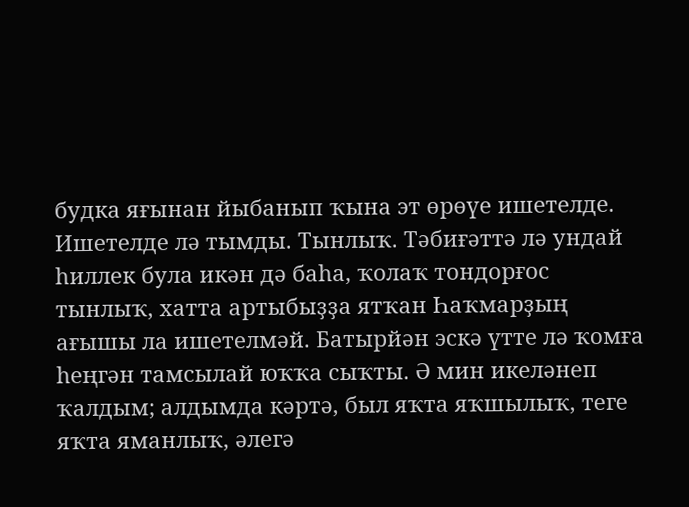будка яғынан йыбанып ҡына эт өрөүе ишетелде. Ишетелде лә тымды. Тынлыҡ. Тәбиғәттә лә ундай һиллек була икән дә баһа, ҡолаҡ тондорғос тынлыҡ, хатта артыбыҙҙа ятҡан Һаҡмарҙың ағышы ла ишетелмәй. Батырйән эскә үтте лә ҡомға һеңгән тамсылай юҡҡа сыҡты. Ә мин икеләнеп ҡалдым; алдымда кәртә, был яҡта яҡшылыҡ, теге яҡта яманлыҡ, әлегә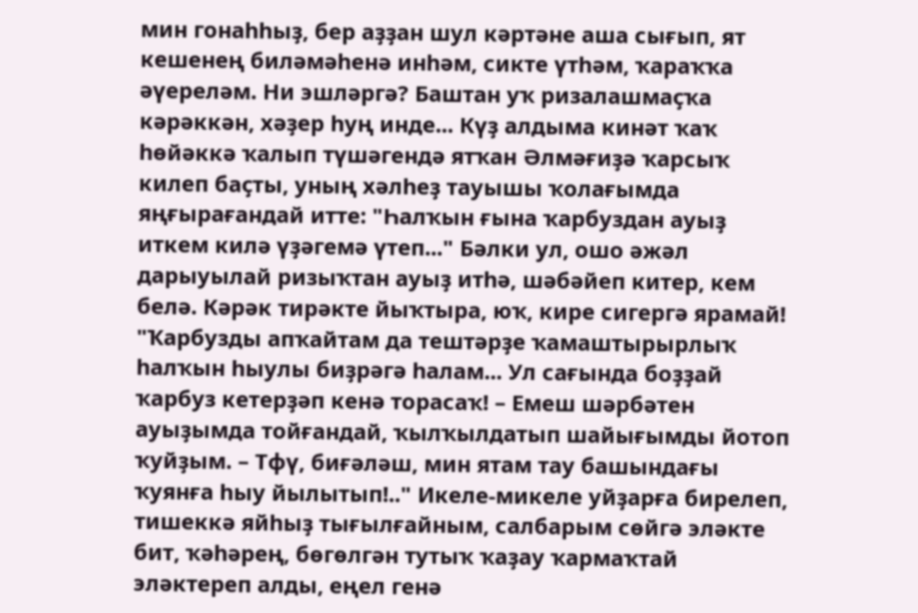мин гонаһһыҙ, бер аҙҙан шул кәртәне аша сығып, ят кешенең биләмәһенә инһәм, сикте үтһәм, ҡараҡҡа әүереләм. Ни эшләргә? Баштан уҡ ризалашмаҫҡа кәрәккән, хәҙер һуң инде... Күҙ алдыма кинәт ҡаҡ һөйәккә ҡалып түшәгендә ятҡан Әлмәғиҙә ҡарсыҡ килеп баҫты, уның хәлһеҙ тауышы ҡолағымда яңғырағандай итте: "Һалҡын ғына ҡарбуздан ауыҙ иткем килә үҙәгемә үтеп..." Бәлки ул, ошо әжәл дарыуылай ризыҡтан ауыҙ итһә, шәбәйеп китер, кем белә. Кәрәк тирәкте йыҡтыра, юҡ, кире сигергә ярамай!
"Ҡарбузды апҡайтам да тештәрҙе ҡамаштырырлыҡ һалҡын һыулы биҙрәгә һалам... Ул сағында боҙҙай ҡарбуз кетерҙәп кенә торасаҡ! – Емеш шәрбәтен ауыҙымда тойғандай, ҡылҡылдатып шайығымды йотоп ҡуйҙым. – Тфү, биғәләш, мин ятам тау башындағы ҡуянға һыу йылытып!.." Икеле-микеле уйҙарға бирелеп, тишеккә яйһыҙ тығылғайным, салбарым сөйгә эләкте бит, ҡәһәрең, бөгөлгән тутыҡ ҡаҙау ҡармаҡтай эләктереп алды, еңел генә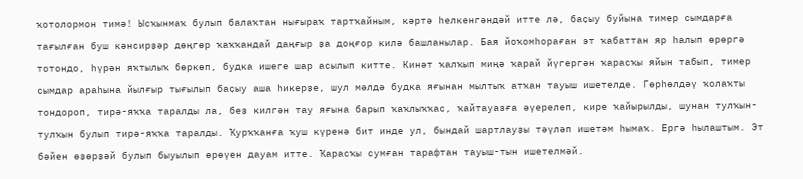ҡотолормон тимә! Ысҡынмаҡ булып балаҡтан нығыраҡ тартҡайным, кәртә һелкенгәндәй итте лә, баҫыу буйына тимер сымдарға тағылған буш кәнсирҙәр дөңгөр ҡаҡҡандай даңғыр ҙа доңғор килә башланылар. Бая йоҡомһораған эт ҡабаттан яр һалып өрөргә тотондо, һүрән яҡтылыҡ бөркөп, будка ишеге шар асылып китте. Кинәт ҡалҡып миңә ҡарай йүгергән ҡарасҡы яйын табып, тимер сымдар араһына йылғыр тығылып баҫыу аша һикерҙе, шул мәлдә будка яғынан мылтыҡ атҡан тауыш ишетелде. Гөрһөлдәү ҡолаҡты тондороп, тирә-яҡҡа таралды ла, беҙ килгән тау яғына барып ҡаҡлыҡҡас, ҡайтауазға әүерелеп, кире ҡайырылды, шунан тулҡын-тулҡын булып тирә-яҡҡа таралды. Ҡурҡҡанға ҡуш күренә бит инде ул, бындай шартлауҙы тәүләп ишетәм һымаҡ. Ергә һылаштым. Эт бәйен өҙөрҙәй булып быуылып өрөүен дауам итте. Ҡарасҡы сумған тарафтан тауыш-тын ишетелмәй.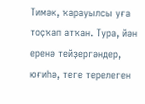Тимәк, ҡарауылсы уға тоҫҡап атҡан. Тура, йән еренә тейҙергәндер, юғиһә, теге терелеген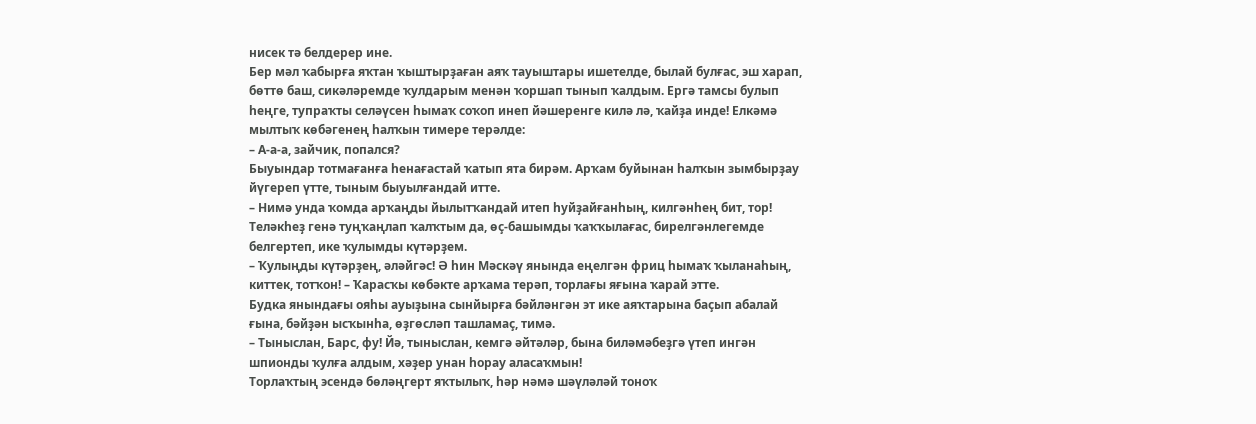нисек тә белдерер ине.
Бер мәл ҡабырға яҡтан ҡыштырҙаған аяҡ тауыштары ишетелде, былай булғас, эш харап, бөттө баш, сикәләремде ҡулдарым менән ҡоршап тынып ҡалдым. Ергә тамсы булып һеңге, тупраҡты селәүсен һымаҡ соҡоп инеп йәшеренге килә лә, ҡайҙа инде! Елкәмә мылтыҡ көбәгенең һалҡын тимере терәлде:
– А-а-а, зайчик, попался?
Быуындар тотмағанға һенағастай ҡатып ята бирәм. Арҡам буйынан һалҡын зымбырҙау йүгереп үтте, тыным быуылғандай итте.
– Нимә унда ҡомда арҡаңды йылытҡандай итеп һуйҙайғанһың, килгәнһең бит, тор!
Теләкһеҙ генә туңҡаңлап ҡалҡтым да, өҫ-башымды ҡаҡҡылағас, бирелгәнлегемде белгертеп, ике ҡулымды күтәрҙем.
– Ҡулыңды күтәрҙең, әләйгәс! Ә һин Мәскәү янында еңелгән фриц һымаҡ ҡыланаһың, киттек, тотҡон! – Ҡарасҡы көбәкте арҡама терәп, торлағы яғына ҡарай этте.
Будка янындағы ояһы ауыҙына сынйырға бәйләнгән эт ике аяҡтарына баҫып абалай ғына, бәйҙән ысҡынһа, өҙгөсләп ташламаҫ, тимә.
– Тыныслан, Барс, фу! Йә, тыныслан, кемгә әйтәләр, бына биләмәбеҙгә үтеп ингән шпионды ҡулға алдым, хәҙер унан һорау аласаҡмын!
Торлаҡтың эсендә бөләңгерт яҡтылыҡ, һәр нәмә шәүләләй тоноҡ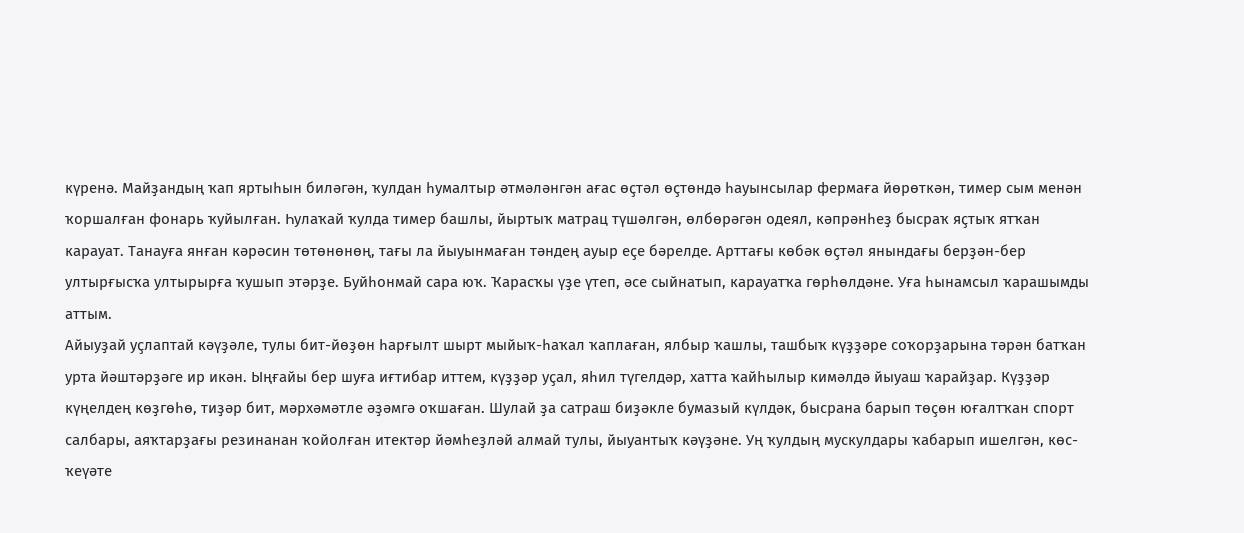күренә. Майҙандың ҡап яртыһын биләгән, ҡулдан һумалтыр әтмәләнгән ағас өҫтәл өҫтөндә һауынсылар фермаға йөрөткән, тимер сым менән ҡоршалған фонарь ҡуйылған. Һулаҡай ҡулда тимер башлы, йыртыҡ матрац түшәлгән, өлбөрәгән одеял, кәпрәнһеҙ бысраҡ яҫтыҡ ятҡан карауат. Танауға янған кәрәсин төтөнөнөң, тағы ла йыуынмаған тәндең ауыр еҫе бәрелде. Арттағы көбәк өҫтәл янындағы берҙән-бер ултырғысҡа ултырырға ҡушып этәрҙе. Буйһонмай сара юҡ. Ҡарасҡы үҙе үтеп, әсе сыйнатып, карауатҡа гөрһөлдәне. Уға һынамсыл ҡарашымды аттым.
Айыуҙай уҫлаптай кәүҙәле, тулы бит-йөҙөн һарғылт шырт мыйыҡ-һаҡал ҡаплаған, ялбыр ҡашлы, ташбыҡ күҙҙәре соҡорҙарына тәрән батҡан урта йәштәрҙәге ир икән. Ыңғайы бер шуға иғтибар иттем, күҙҙәр уҫал, яһил түгелдәр, хатта ҡайһылыр кимәлдә йыуаш ҡарайҙар. Күҙҙәр күңелдең көҙгөһө, тиҙәр бит, мәрхәмәтле әҙәмгә оҡшаған. Шулай ҙа сатраш биҙәкле бумазый күлдәк, бысрана барып төҫөн юғалтҡан спорт салбары, аяҡтарҙағы резинанан ҡойолған итектәр йәмһеҙләй алмай тулы, йыуантыҡ кәүҙәне. Уң ҡулдың мускулдары ҡабарып ишелгән, көс-ҡеүәте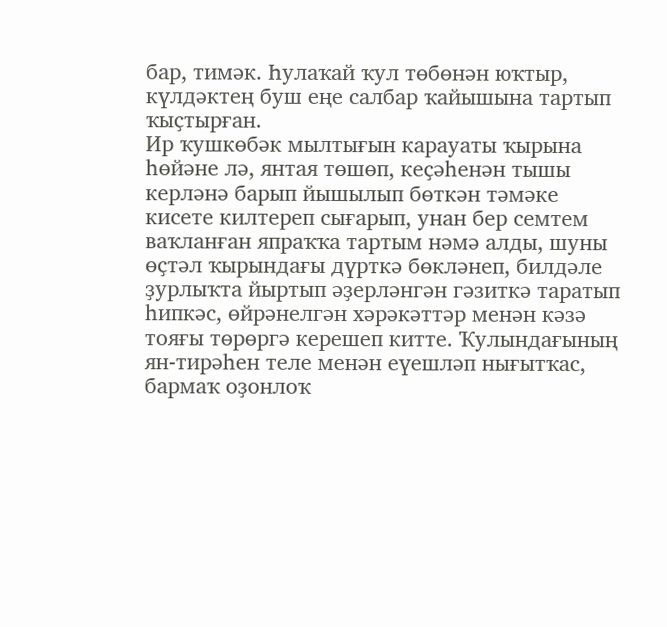бар, тимәк. Һулаҡай ҡул төбөнән юҡтыр, күлдәктең буш еңе салбар ҡайышына тартып ҡыҫтырған.
Ир ҡушкөбәк мылтығын карауаты ҡырына һөйәне лә, янтая төшөп, кеҫәһенән тышы керләнә барып йышылып бөткән тәмәке кисете килтереп сығарып, унан бер семтем ваҡланған япраҡҡа тартым нәмә алды, шуны өҫтәл ҡырындағы дүрткә бөкләнеп, билдәле ҙурлыҡта йыртып әҙерләнгән гәзиткә таратып һипкәс, өйрәнелгән хәрәкәттәр менән кәзә тояғы төрөргә керешеп китте. Ҡулындағының ян-тирәһен теле менән еүешләп нығытҡас, бармаҡ оҙонлоҡ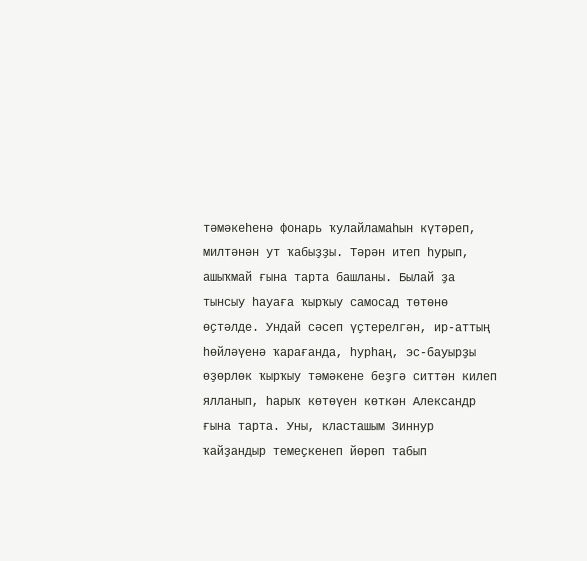тәмәкеһенә фонарь ҡулайламаһын күтәреп, милтәнән ут ҡабыҙҙы. Тәрән итеп һурып, ашыҡмай ғына тарта башланы. Былай ҙа тынсыу һауаға ҡырҡыу самосад төтөнө өҫтәлде. Ундай сәсеп үҫтерелгән, ир-аттың һөйләүенә ҡарағанда, һурһаң, эс-бауырҙы өҙөрлөк ҡырҡыу тәмәкене беҙгә ситтән килеп ялланып, һарыҡ көтөүен көткән Александр ғына тарта. Уны, класташым Зиннур ҡайҙандыр темеҫкенеп йөрөп табып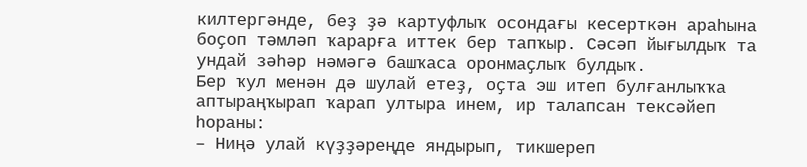килтергәнде, беҙ ҙә картуфлыҡ осондағы кесерткән араһына боҫоп тәмләп ҡарарға иттек бер тапҡыр. Сәсәп йығылдыҡ та ундай зәһәр нәмәгә башҡаса оронмаҫлыҡ булдыҡ.
Бер ҡул менән дә шулай етеҙ, оҫта эш итеп булғанлыҡҡа аптыраңҡырап ҡарап ултыра инем, ир талапсан тексәйеп һораны:
– Ниңә улай күҙҙәреңде яндырып, тикшереп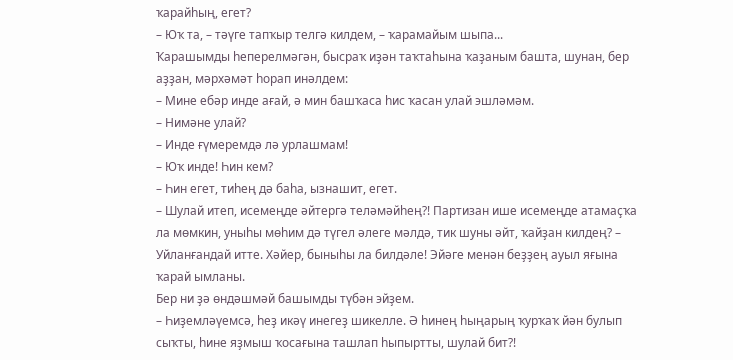ҡарайһың, егет?
– Юҡ та, – тәүге тапҡыр телгә килдем, – ҡарамайым шыпа...
Ҡарашымды һеперелмәгән, бысраҡ иҙән таҡтаһына ҡаҙаным башта, шунан, бер аҙҙан, мәрхәмәт һорап инәлдем:
– Мине ебәр инде ағай, ә мин башҡаса һис ҡасан улай эшләмәм.
– Нимәне улай?
– Инде ғүмеремдә лә урлашмам!
– Юҡ инде! Һин кем?
– Һин егет, тиһең дә баһа, ызнашит, егет.
– Шулай итеп, исемеңде әйтергә теләмәйһең?! Партизан ише исемеңде атамаҫҡа ла мөмкин, уныһы мөһим дә түгел әлеге мәлдә, тик шуны әйт, ҡайҙан килдең? – Уйланғандай итте. Хәйер, быныһы ла билдәле! Эйәге менән беҙҙең ауыл яғына ҡарай ымланы.
Бер ни ҙә өндәшмәй башымды түбән эйҙем.
– Һиҙемләүемсә, һеҙ икәү инегеҙ шикелле. Ә һинең һыңарың ҡурҡаҡ йән булып сыҡты, һине яҙмыш ҡосағына ташлап һыпыртты, шулай бит?!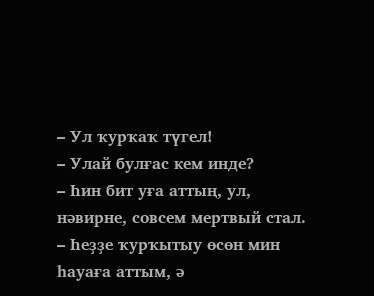– Ул ҡурҡаҡ түгел!
– Улай булғас кем инде?
– Һин бит уға аттың, ул, нәвирне, совсем мертвый стал.
– Һеҙҙе ҡурҡытыу өсөн мин һауаға аттым, ә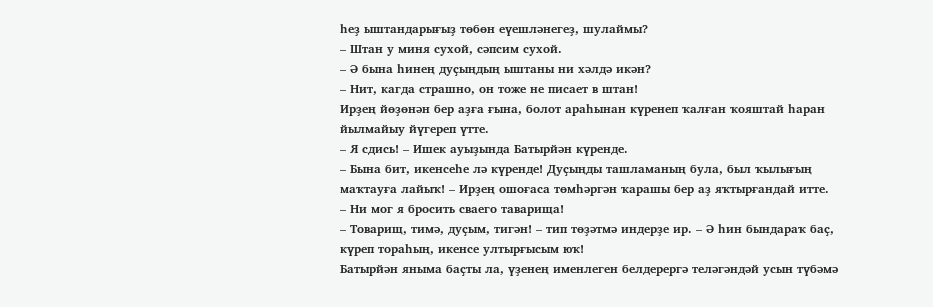һеҙ ыштандарығыҙ төбөн еүешләнегеҙ, шулаймы?
– Штан у миня сухой, сәпсим сухой.
– Ә бына һинең дуҫыңдың ыштаны ни хәлдә икән?
– Нит, кагда страшно, он тоже не писает в штан!
Ирҙең йөҙөнән бер аҙға ғына, болот араһынан күренеп ҡалған ҡояштай һаран йылмайыу йүгереп үтте.
– Я сдись! – Ишек ауыҙында Батырйән күренде.
– Бына бит, икенсеһе лә күренде! Дуҫыңды ташламаның була, был ҡылығың маҡтауға лайыҡ! – Ирҙең ошоғаса төмһәргән ҡарашы бер аҙ яҡтырғандай итте.
– Ни мог я бросить сваего таварища!
– Товарищ, тимә, дуҫым, тигән! – тип төҙәтмә индерҙе ир. – Ә һин бындараҡ баҫ, күреп тораһың, икенсе ултырғысым юҡ!
Батырйән яныма баҫты ла, үҙенең именлеген белдерергә теләгәндәй усын түбәмә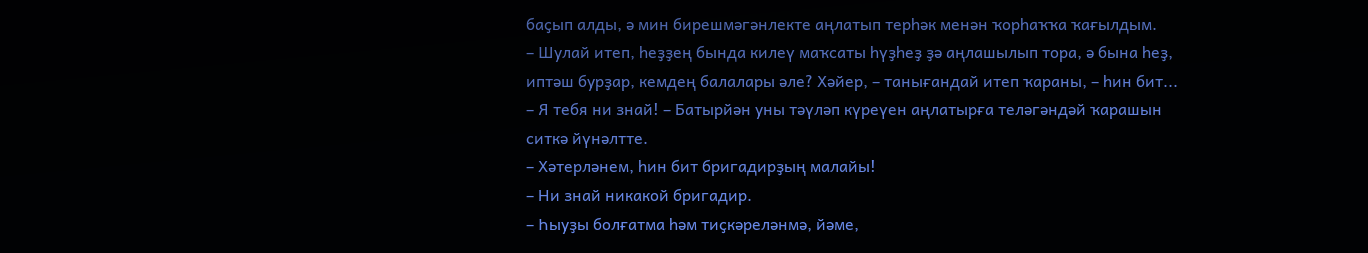баҫып алды, ә мин бирешмәгәнлекте аңлатып терһәк менән ҡорһаҡҡа ҡағылдым.
– Шулай итеп, һеҙҙең бында килеү маҡсаты һүҙһеҙ ҙә аңлашылып тора, ә бына һеҙ, иптәш бурҙар, кемдең балалары әле? Хәйер, – танығандай итеп ҡараны, – һин бит...
– Я тебя ни знай! – Батырйән уны тәүләп күреүен аңлатырға теләгәндәй ҡарашын ситкә йүнәлтте.
– Хәтерләнем, һин бит бригадирҙың малайы!
– Ни знай никакой бригадир.
– Һыуҙы болғатма һәм тиҫкәреләнмә, йәме,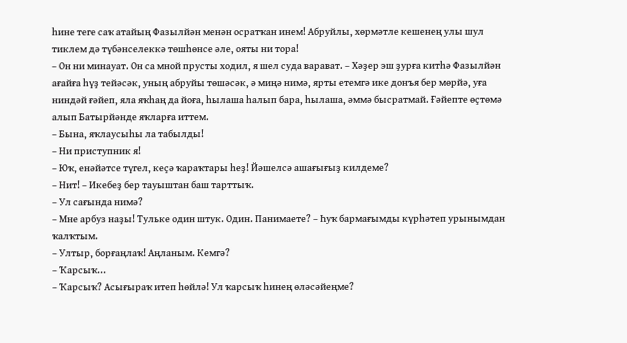һине теге саҡ атайың Фазылйән менән осратҡан инем! Абруйлы, хөрмәтле кешенең улы шул тиклем дә түбәнселеккә төшһөнсе әле, ояты ни тора!
– Он ни минауат. Он са мной прусты ходил, я шел суда варават. – Хәҙер эш ҙурға китһә Фазылйән ағайға һүҙ тейәсәк, уның абруйы төшәсәк, ә миңә нимә, ярты етемгә ике донъя бер мөрйә, уға ниндәй ғәйеп, яла яҡһаң да йоға, һылаша һалып бара, һылаша, әммә бысратмай. Ғәйепте өҫтөмә алып Батырйәнде яҡларға иттем.
– Бына, яҡлаусыһы ла табылды!
– Ни приступник я!
– Юҡ, енәйәтсе түгел, кеҫә ҡараҡтары һеҙ! Йәшелсә ашағығыҙ килдеме?
– Нит! – Икебеҙ бер тауыштан баш тарттыҡ.
– Ул сағында нимә?
– Мне арбуз наҙы! Тульке один штук. Один. Панимаете? – Һуҡ бармағымды күрһәтеп урынымдан ҡалҡтым.
– Ултыр, борғаңлаҡ! Аңланым. Кемгә?
– Ҡарсыҡ...
– Ҡарсыҡ? Асығыраҡ итеп һөйлә! Ул ҡарсыҡ һинең өләсәйеңме?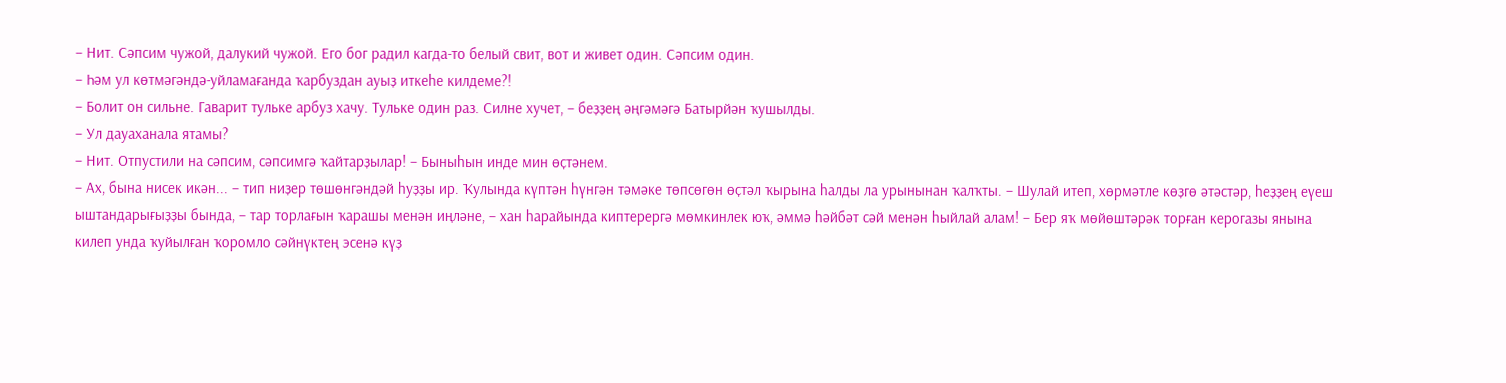– Нит. Сәпсим чужой, далукий чужой. Его бог радил кагда-то белый свит, вот и живет один. Сәпсим один.
– Һәм ул көтмәгәндә-уйламағанда ҡарбуздан ауыҙ иткеһе килдеме?!
– Болит он сильне. Гаварит тульке арбуз хачу. Тульке один раз. Силне хучет, – беҙҙең әңгәмәгә Батырйән ҡушылды.
– Ул дауаханала ятамы?
– Нит. Отпустили на сәпсим, сәпсимгә ҡайтарҙылар! – Быныһын инде мин өҫтәнем.
– Ах, бына нисек икән... – тип ниҙер төшөнгәндәй һуҙҙы ир. Ҡулында күптән һүнгән тәмәке төпсөгөн өҫтәл ҡырына һалды ла урынынан ҡалҡты. – Шулай итеп, хөрмәтле көҙгө әтәстәр, һеҙҙең еүеш ыштандарығыҙҙы бында, – тар торлағын ҡарашы менән иңләне, – хан һарайында киптерергә мөмкинлек юҡ, әммә һәйбәт сәй менән һыйлай алам! – Бер яҡ мөйөштәрәк торған керогазы янына килеп унда ҡуйылған ҡоромло сәйнүктең эсенә күҙ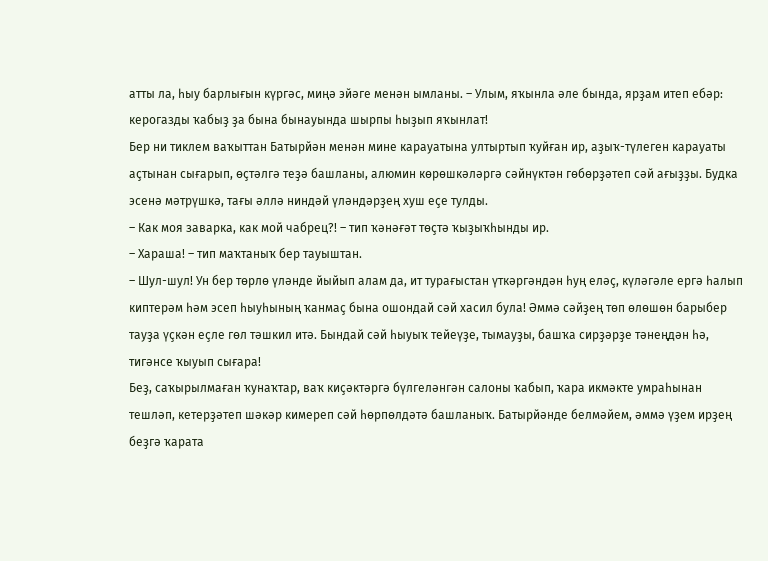атты ла, һыу барлығын күргәс, миңә эйәге менән ымланы. – Улым, яҡынла әле бында, ярҙам итеп ебәр: керогазды ҡабыҙ ҙа бына бынауында шырпы һыҙып яҡынлат!
Бер ни тиклем ваҡыттан Батырйән менән мине карауатына ултыртып ҡуйған ир, аҙыҡ-түлеген карауаты аҫтынан сығарып, өҫтәлгә теҙә башланы, алюмин көрөшкәләргә сәйнүктән гөбөрҙәтеп сәй ағыҙҙы. Будка эсенә мәтрүшкә, тағы әллә ниндәй үләндәрҙең хуш еҫе тулды.
– Как моя заварка, как мой чабрец?! – тип ҡәнәғәт төҫтә ҡыҙыҡһынды ир.
– Хараша! – тип маҡтаныҡ бер тауыштан.
– Шул-шул! Ун бер төрлө үләнде йыйып алам да, ит турағыстан үткәргәндән һуң еләҫ, күләгәле ергә һалып киптерәм һәм эсеп һыуһының ҡанмаҫ бына ошондай сәй хасил була! Әммә сәйҙең төп өлөшөн барыбер тауҙа үҫкән еҫле гөл тәшкил итә. Бындай сәй һыуыҡ тейеүҙе, тымауҙы, башҡа сирҙәрҙе тәнеңдән һә, тигәнсе ҡыуып сығара!
Беҙ, саҡырылмаған ҡунаҡтар, ваҡ киҫәктәргә бүлгеләнгән салоны ҡабып, ҡара икмәкте умраһынан тешләп, кетерҙәтеп шәкәр кимереп сәй һөрпөлдәтә башланыҡ. Батырйәнде белмәйем, әммә үҙем ирҙең беҙгә ҡарата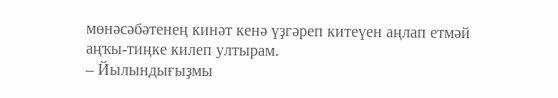мөнәсәбәтенең кинәт кенә үҙгәреп китеүен аңлап етмәй аңҡы-тиңке килеп ултырам.
– Йылындығыҙмы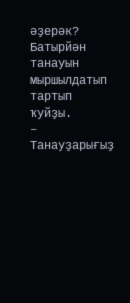әҙерәк?
Батырйән танауын мыршылдатып тартып ҡуйҙы.
– Танауҙарығыҙ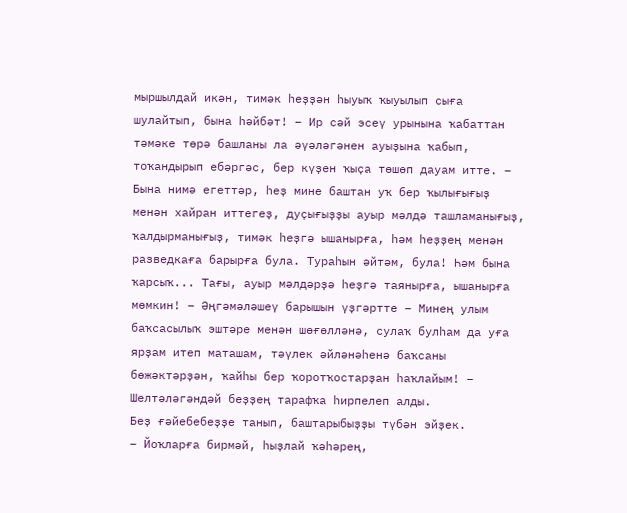мыршылдай икән, тимәк һеҙҙән һыуыҡ ҡыуылып сыға шулайтып, бына һәйбәт! – Ир сәй эсеү урынына ҡабаттан тәмәке төрә башланы ла әүәләгәнен ауыҙына ҡабып, тоҡандырып ебәргәс, бер күҙен ҡыҫа төшөп дауам итте. – Бына нимә егеттәр, һеҙ мине баштан уҡ бер ҡылығығыҙ менән хайран иттегеҙ, дуҫығыҙҙы ауыр мәлдә ташламанығыҙ, ҡалдырманығыҙ, тимәк һеҙгә ышанырға, һәм һеҙҙең менән разведкаға барырға була. Тураһын әйтәм, була! Һәм бына ҡарсыҡ... Тағы, ауыр мәлдәрҙә һеҙгә таянырға, ышанырға мөмкин! – Әңгәмәләшеү барышын үҙгәртте – Минең улым баҡсасылыҡ эштәре менән шөғөлләнә, сулаҡ булһам да уға ярҙам итеп маташам, тәүлек әйләнәһенә баҡсаны бөжәктәрҙән, ҡайһы бер ҡоротҡостарҙан һаҡлайым! – Шелтәләгәндәй беҙҙең тарафҡа һирпелеп алды.
Беҙ ғәйебебеҙҙе танып, баштарыбыҙҙы түбән эйҙек.
– Йоҡларға бирмәй, һыҙлай ҡәһәрең,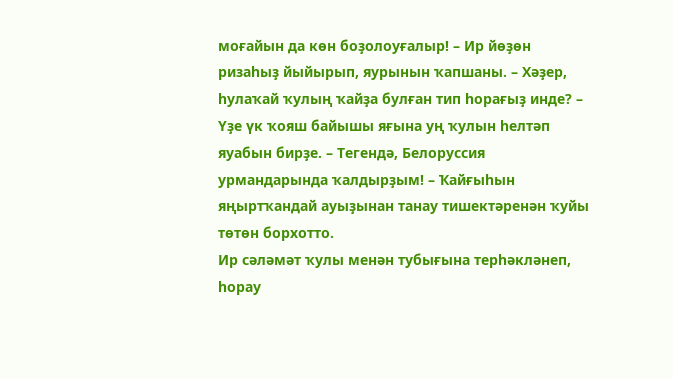моғайын да көн боҙолоуғалыр! – Ир йөҙөн ризаһыҙ йыйырып, яурынын ҡапшаны. – Хәҙер, һулаҡай ҡулың ҡайҙа булған тип һорағыҙ инде? – Үҙе үк ҡояш байышы яғына уң ҡулын һелтәп яуабын бирҙе. – Тегендә, Белоруссия урмандарында ҡалдырҙым! – Ҡайғыһын яңыртҡандай ауыҙынан танау тишектәренән ҡуйы төтөн борхотто.
Ир сәләмәт ҡулы менән тубығына терһәкләнеп, һорау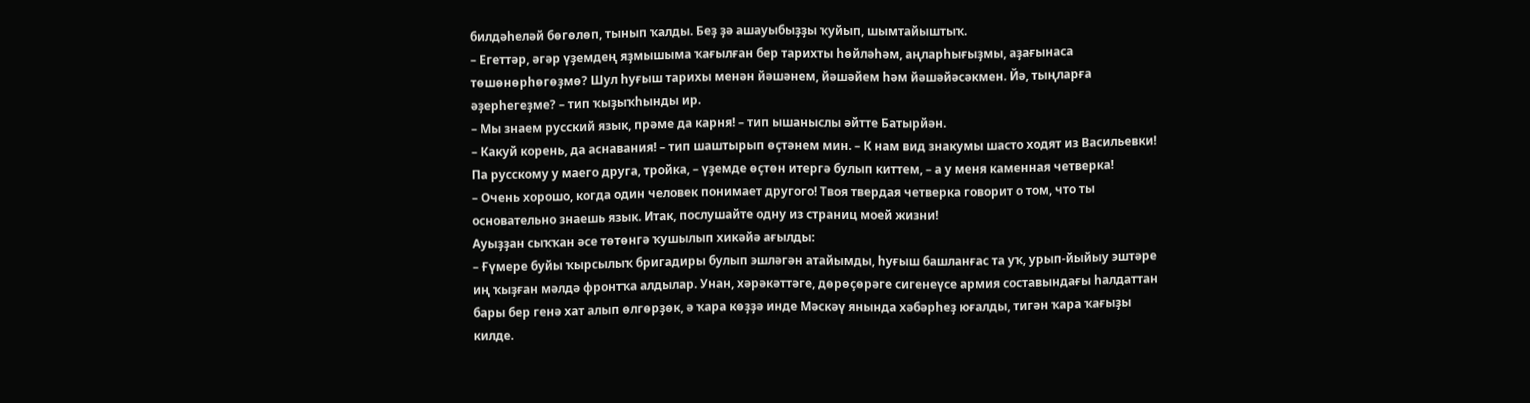билдәһеләй бөгөлөп, тынып ҡалды. Беҙ ҙә ашауыбыҙҙы ҡуйып, шымтайыштыҡ.
– Егеттәр, әгәр үҙемдең яҙмышыма ҡағылған бер тарихты һөйләһәм, аңларһығыҙмы, аҙағынаса төшөнөрһөгөҙмө? Шул һуғыш тарихы менән йәшәнем, йәшәйем һәм йәшәйәсәкмен. Йә, тыңларға әҙерһегеҙме? – тип ҡыҙыҡһынды ир.
– Мы знаем русский язык, прәме да карня! – тип ышаныслы әйтте Батырйән.
– Какуй корень, да аснавания! – тип шаштырып өҫтәнем мин. – К нам вид знакумы шасто ходят из Васильевки! Па русскому у маего друга, тройка, – үҙемде өҫтөн итергә булып киттем, – а у меня каменная четверка!
– Очень хорошо, когда один человек понимает другого! Твоя твердая четверка говорит о том, что ты основательно знаешь язык. Итак, послушайте одну из страниц моей жизни!
Ауыҙҙан сыҡҡан әсе төтөнгә ҡушылып хикәйә ағылды:
– Ғүмере буйы ҡырсылыҡ бригадиры булып эшләгән атайымды, һуғыш башланғас та уҡ, урып-йыйыу эштәре иң ҡыҙған мәлдә фронтҡа алдылар. Унан, хәрәкәттәге, дөрөҫөрәге сигенеүсе армия составындағы һалдаттан бары бер генә хат алып өлгөрҙөк, ә ҡара көҙҙә инде Мәскәү янында хәбәрһеҙ юғалды, тигән ҡара ҡағыҙы килде.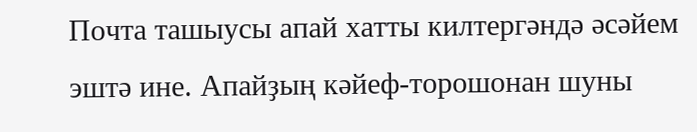Почта ташыусы апай хатты килтергәндә әсәйем эштә ине. Апайҙың кәйеф-торошонан шуны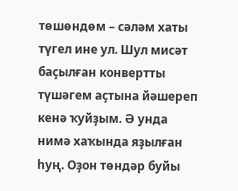төшөндөм – сәләм хаты түгел ине ул. Шул мисәт баҫылған конвертты түшәгем аҫтына йәшереп кенә ҡуйҙым. Ә унда нимә хаҡында яҙылған һуң. Оҙон төндәр буйы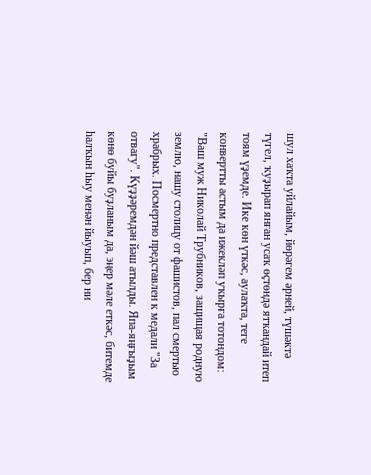шул хаҡта уйлайым, йөрәгем әрней, түшәктә түгел, ҡуҙырап янған усаҡ өҫтөндә ятҡандай итеп тоям үҙемде. Ике көн үткәс, аулаҡта, теге конвертты астым да ижекләп уҡырға тотондом: "Ваш муж Николай Трубников, защищая родную землю, нашу столицу от фашистов, пал смертью храбрых. Посмертно представлен к медали "За отвагу". Күҙҙәремдән йәш атылды. Япа-яңғыҙым көнө буйы буҙланым да, эңер мәле еткәс, битемде һалҡын һыу менән йыуып, бер ни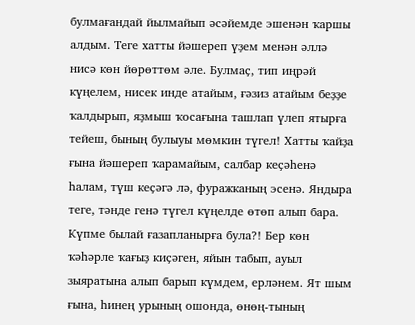булмағандай йылмайып әсәйемде эшенән ҡаршы алдым. Теге хатты йәшереп үҙем менән әллә нисә көн йөрөттөм әле. Булмаҫ, тип иңрәй күңелем, нисек инде атайым, ғәзиз атайым беҙҙе ҡалдырып, яҙмыш ҡосағына ташлап үлеп ятырға тейеш, бының булыуы мөмкин түгел! Хатты ҡайҙа ғына йәшереп ҡарамайым, салбар кеҫәһенә һалам, түш кеҫәгә лә, фуражканың эсенә. Яндыра теге, тәнде генә түгел күңелде өтөп алып бара. Күпме былай ғазапланырға була?! Бер көн ҡәһәрле ҡағыҙ киҫәген, яйын табып, ауыл зыяратына алып барып күмдем, ерләнем. Ят шым ғына, һинең урының ошонда, өнөң-тының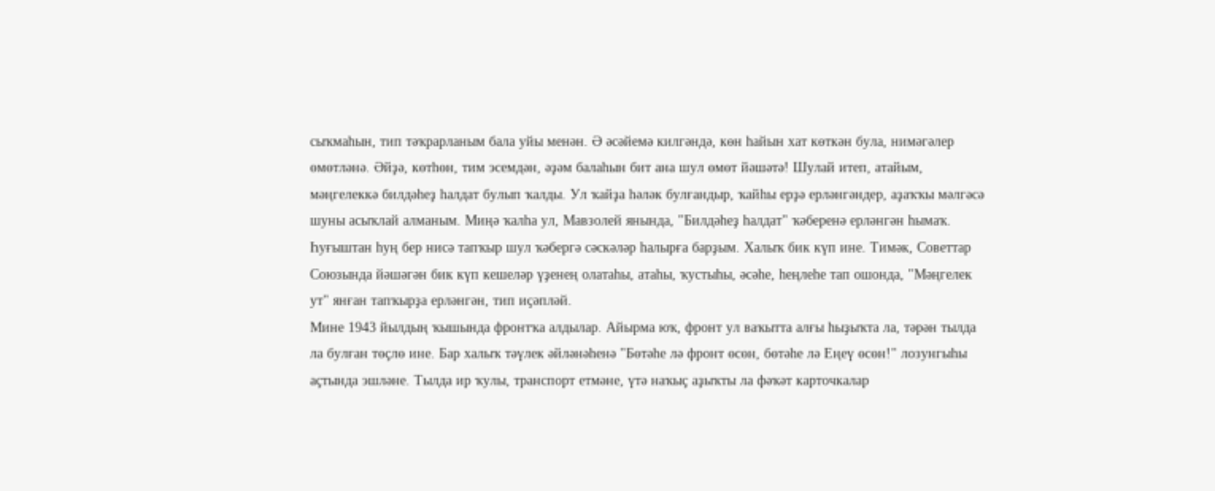сыҡмаһын, тип тәҡрарланым бала уйы менән. Ә әсәйемә килгәндә, көн һайын хат көткән була, нимәгәлер өмөтләнә. Әйҙә, көтһөн, тим эсемдән, әҙәм балаһын бит ана шул өмөт йәшәтә! Шулай итеп, атайым, мәңгелеккә билдәһеҙ һалдат булып ҡалды. Ул ҡайҙа һәләк булғандыр, ҡайһы ерҙә ерләнгәндер, аҙаҡҡы мәлгәсә шуны асыҡлай алманым. Миңә ҡалһа ул, Мавзолей янында, "Билдәһеҙ һалдат" ҡәберенә ерләнгән һымаҡ. Һуғыштан һуң бер нисә тапҡыр шул ҡәбергә сәскәләр һалырға барҙым. Халыҡ бик күп ине. Тимәк, Советтар Союзында йәшәгән бик күп кешеләр үҙенең олатаһы, атаһы, ҡустыһы, әсәһе, һеңлеһе тап ошонда, "Мәңгелек ут" янған тапҡырҙа ерләнгән, тип иҫәпләй.
Мине 1943 йылдың ҡышында фронтҡа алдылар. Айырма юҡ, фронт ул ваҡытта алғы һыҙыҡта ла, тәрән тылда ла булған төҫлө ине. Бар халыҡ тәүлек әйләнәһенә "Бөтәһе лә фронт өсөн, бөтәһе лә Еңеү өсөн!" лозунгыһы аҫтында эшләне. Тылда ир ҡулы, транспорт етмәне, үтә наҡыҫ аҙыҡты ла фәҡәт карточкалар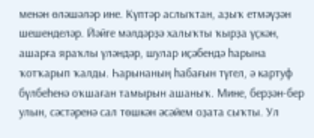менән өләшәләр ине. Күптәр аслыҡтан, аҙыҡ етмәүҙән шешенделәр. Йәйге мәлдәрҙә халыҡты ҡырҙа үҫкән, ашарға яраҡлы үләндәр, шулар иҫәбендә һарына ҡотҡарып ҡалды. Һарынаның һабағын түгел, ә картуф бүлбеһенә оҡшаған тамырын ашаныҡ. Мине, берҙән-бер улын, сәстәренә сал төшкән әсәйем оҙата сыҡты. Ул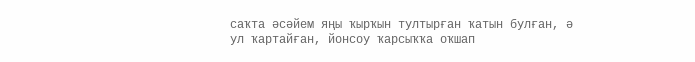саҡта әсәйем яңы ҡырҡын тултырған ҡатын булған, ә ул ҡартайған, йонсоу ҡарсыҡҡа оҡшап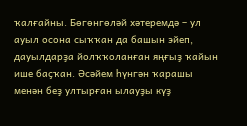ҡалғайны. Бөгөнгөләй хәтеремдә – ул ауыл осона сыҡҡан да башын эйеп, дауылдарҙа йолҡҡоланған яңғыҙ ҡайын ише баҫҡан. Әсәйем һүнгән ҡарашы менән беҙ ултырған ылауҙы күҙ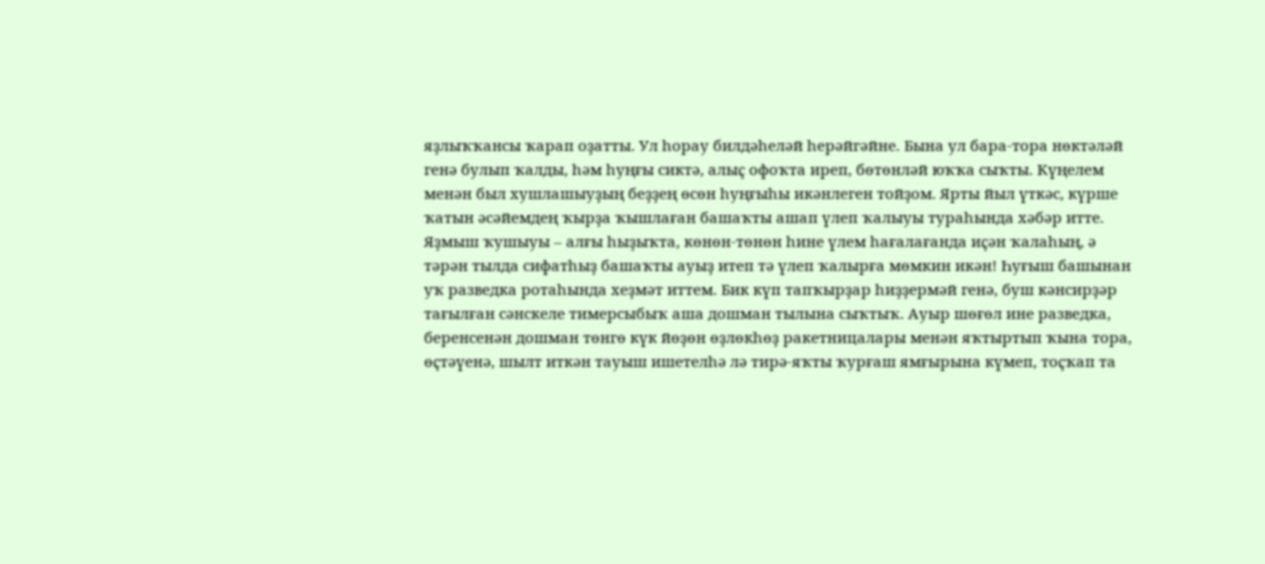яҙлыҡҡансы ҡарап оҙатты. Ул һорау билдәһеләй һерәйгәйне. Бына ул бара-тора нөктәләй генә булып ҡалды, һәм һуңғы сиктә, алыҫ офоҡта иреп, бөтөнләй юҡҡа сыҡты. Күңелем менән был хушлашыуҙың беҙҙең өсөн һуңғыһы икәнлеген тойҙом. Ярты йыл үткәс, күрше ҡатын әсәйемдең ҡырҙа ҡышлаған башаҡты ашап үлеп ҡалыуы тураһында хәбәр итте. Яҙмыш ҡушыуы – алғы һыҙыҡта, көнөн-төнөн һине үлем һағалағанда иҫән ҡалаһың, ә тәрән тылда сифатһыҙ башаҡты ауыҙ итеп тә үлеп ҡалырға мөмкин икән! Һуғыш башынан уҡ разведка ротаһында хеҙмәт иттем. Бик күп тапҡырҙар һиҙҙермәй генә, буш кәнсирҙәр тағылған сәнскеле тимерсыбыҡ аша дошман тылына сыҡтыҡ. Ауыр шөғөл ине разведка, беренсенән дошман төнгө күк йөҙөн өҙлөкһөҙ ракетницалары менән яҡтыртып ҡына тора, өҫтәүенә, шылт иткән тауыш ишетелһә лә тирә-яҡты ҡурғаш ямғырына күмеп, тоҫҡап та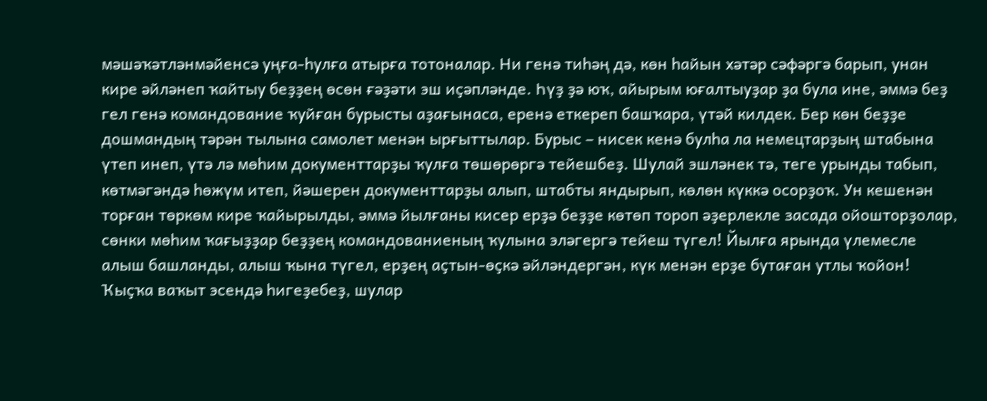мәшәҡәтләнмәйенсә уңға-һулға атырға тотоналар. Ни генә тиһәң дә, көн һайын хәтәр сәфәргә барып, унан кире әйләнеп ҡайтыу беҙҙең өсөн ғәҙәти эш иҫәпләнде. Һүҙ ҙә юҡ, айырым юғалтыуҙар ҙа була ине, әммә беҙ гел генә командование ҡуйған бурысты аҙағынаса, еренә еткереп башҡара, үтәй килдек. Бер көн беҙҙе дошмандың тәрән тылына самолет менән ырғыттылар. Бурыс – нисек кенә булһа ла немецтарҙың штабына үтеп инеп, үтә лә мөһим документтарҙы ҡулға төшөрөргә тейешбеҙ. Шулай эшләнек тә, теге урынды табып, көтмәгәндә һөжүм итеп, йәшерен документтарҙы алып, штабты яндырып, көлөн күккә осорҙоҡ. Ун кешенән торған төркөм кире ҡайырылды, әммә йылғаны кисер ерҙә беҙҙе көтөп тороп әҙерлекле засада ойошторҙолар, сөнки мөһим ҡағыҙҙар беҙҙең командованиеның ҡулына эләгергә тейеш түгел! Йылға ярында үлемесле алыш башланды, алыш ҡына түгел, ерҙең аҫтын-өҫкә әйләндергән, күк менән ерҙе бутаған утлы ҡойон! Ҡыҫҡа ваҡыт эсендә һигеҙебеҙ, шулар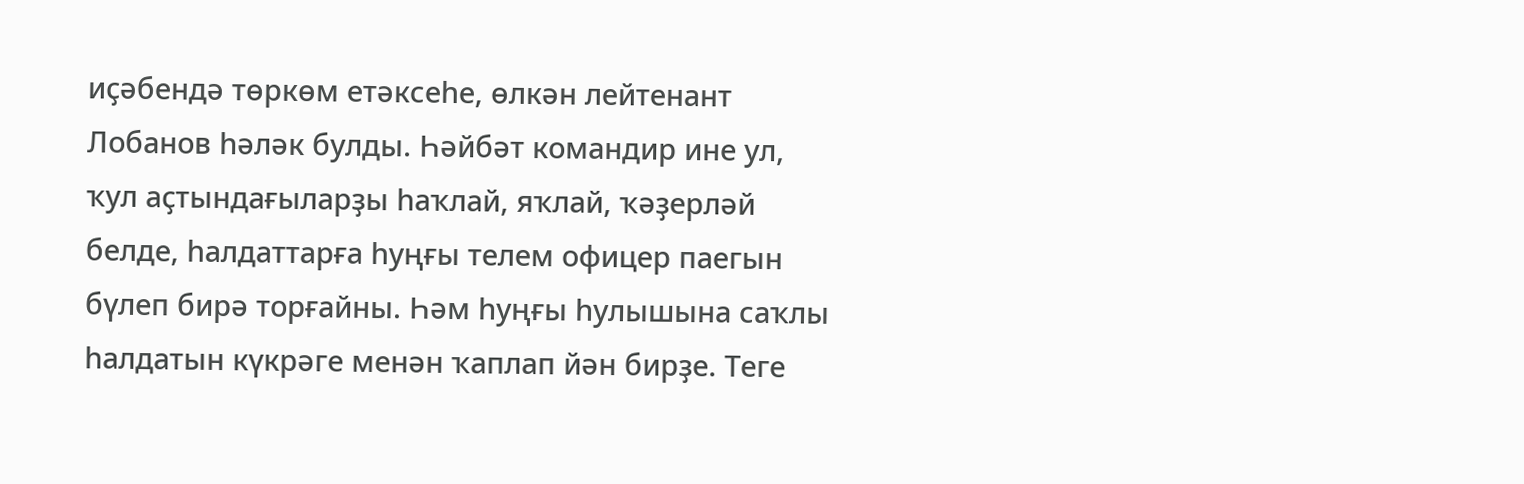иҫәбендә төркөм етәксеһе, өлкән лейтенант Лобанов һәләк булды. Һәйбәт командир ине ул, ҡул аҫтындағыларҙы һаҡлай, яҡлай, ҡәҙерләй белде, һалдаттарға һуңғы телем офицер паегын бүлеп бирә торғайны. Һәм һуңғы һулышына саҡлы һалдатын күкрәге менән ҡаплап йән бирҙе. Теге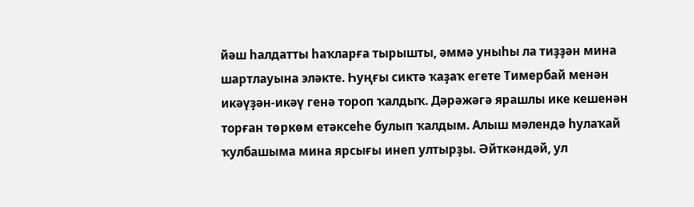йәш һалдатты һаҡларға тырышты, әммә уныһы ла тиҙҙән мина шартлауына эләкте. Һуңғы сиктә ҡаҙаҡ егете Тимербай менән икәүҙән-икәү генә тороп ҡалдыҡ. Дәрәжәгә ярашлы ике кешенән торған төркөм етәксеһе булып ҡалдым. Алыш мәлендә һулаҡай ҡулбашыма мина ярсығы инеп ултырҙы. Әйткәндәй, ул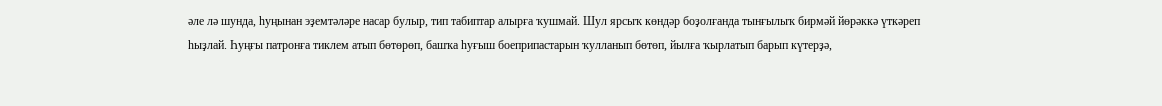әле лә шунда, һуңынан эҙемтәләре насар булыр, тип табиптар алырға ҡушмай. Шул ярсыҡ көндәр боҙолғанда тынғылыҡ бирмәй йөрәккә үткәреп һыҙлай. Һуңғы патронға тиклем атып бөтөрөп, башҡа һуғыш боеприпастарын ҡулланып бөтөп, йылға ҡырлатып барып күтерҙә,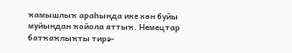ҡамышлыҡ араһында ике көн буйы муйындан ҡойола яттыҡ. Немецтар батҡаҡлыҡты тирә-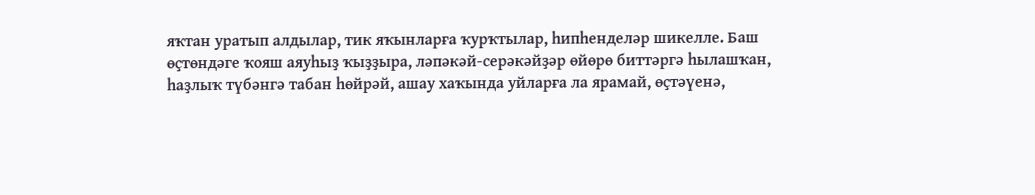яҡтан уратып алдылар, тик яҡынларға ҡурҡтылар, һипһенделәр шикелле. Баш өҫтөндәге ҡояш аяуһыҙ ҡыҙҙыра, ләпәкәй-серәкәйҙәр өйөрө биттәргә һылашҡан, һаҙлыҡ түбәнгә табан һөйрәй, ашау хаҡында уйларға ла ярамай, өҫтәүенә,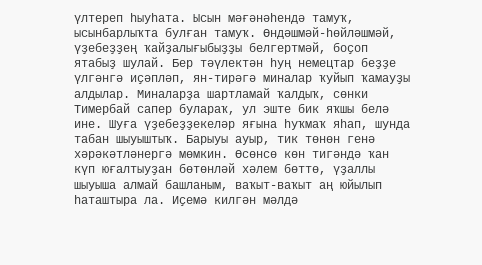үлтереп һыуһата. Ысын мәғәнәһендә тамуҡ, ысынбарлыҡта булған тамуҡ. Өндәшмәй-һөйләшмәй, үҙебеҙҙең ҡайҙалығыбыҙҙы белгертмәй, боҫоп ятабыҙ шулай. Бер тәүлектән һуң немецтар беҙҙе үлгәнгә иҫәпләп, ян-тирәгә миналар ҡуйып ҡамауҙы алдылар. Миналарҙа шартламай ҡалдыҡ, сөнки Тимербай сапер булараҡ, ул эште бик яҡшы белә ине. Шуға үҙебеҙҙекеләр яғына һуҡмаҡ яһап, шунда табан шыуыштыҡ. Барыуы ауыр, тик төнөн генә хәрәкәтләнергә мөмкин. Өсөнсө көн тигәндә ҡан күп юғалтыуҙан бөтөнләй хәлем бөттө, үҙаллы шыуыша алмай башланым, ваҡыт-ваҡыт аң юйылып һаташтыра ла. Иҫемә килгән мәлдә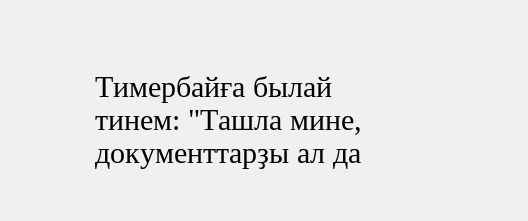Тимербайға былай тинем: "Ташла мине, документтарҙы ал да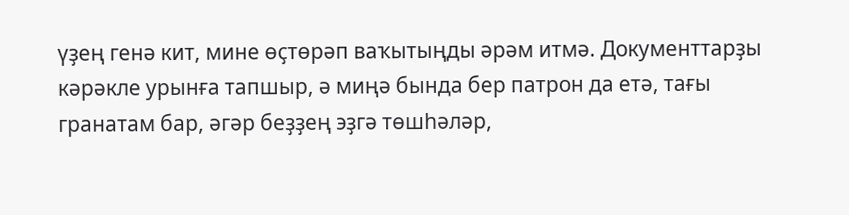үҙең генә кит, мине өҫтөрәп ваҡытыңды әрәм итмә. Документтарҙы кәрәкле урынға тапшыр, ә миңә бында бер патрон да етә, тағы гранатам бар, әгәр беҙҙең эҙгә төшһәләр,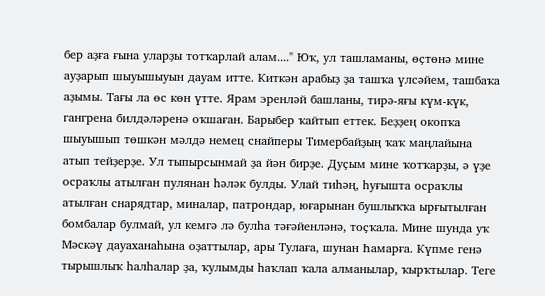бер аҙға ғына уларҙы тотҡарлай алам...." Юҡ, ул ташламаны, өҫтөнә мине ауҙарып шыуышыуын дауам итте. Киткән арабыҙ ҙа ташҡа үлсәйем, ташбаҡа аҙымы. Тағы ла өс көн үтте. Ярам эренләй башланы, тирә-яғы күм-күк, гангрена билдәләренә оҡшаған. Барыбер ҡайтып еттек. Беҙҙең окопҡа шыуышып төшкән мәлдә немец снайперы Тимербайҙың ҡаҡ маңлайына атып тейҙерҙе. Ул тыпырсынмай ҙа йән бирҙе. Дуҫым мине ҡотҡарҙы, ә үҙе осраҡлы атылған пулянан һәләк булды. Улай тиһәң, һуғышта осраҡлы атылған снарядтар, миналар, патрондар, юғарынан бушлыҡҡа ырғытылған бомбалар булмай, ул кемгә лә булһа тәғәйенләнә, тоҫҡала. Мине шунда уҡ Мәскәү дауаханаһына оҙаттылар, ары Тулаға, шунан Һамарға. Күпме генә тырышлыҡ һалһалар ҙа, ҡулымды һаҡлап ҡала алманылар, ҡырҡтылар. Теге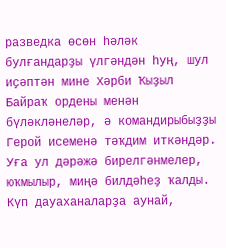разведка өсөн һәләк булғандарҙы үлгәндән һуң, шул иҫәптән мине Хәрби Ҡыҙыл Байраҡ ордены менән бүләкләнеләр, ә командирыбыҙҙы Герой исеменә тәҡдим иткәндәр. Уға ул дәрәжә бирелгәнмелер, юҡмылыр, миңә билдәһеҙ ҡалды. Күп дауаханаларҙа аунай,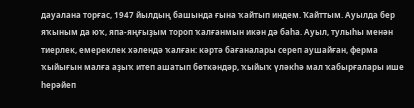дауалана торғас, 1947 йылдың башында ғына ҡайтып индем. Ҡайттым. Ауылда бер яҡыным да юҡ, япа-яңғыҙым тороп ҡалғанмын икән дә баһа. Ауыл, тулыһы менән тиерлек, емереклек хәлендә ҡалған: кәртә бағаналары сереп аушайған, ферма ҡыйығын малға аҙыҡ итеп ашатып бөткәндәр, ҡыйыҡ үләкһә мал ҡабырғалары ише һерәйеп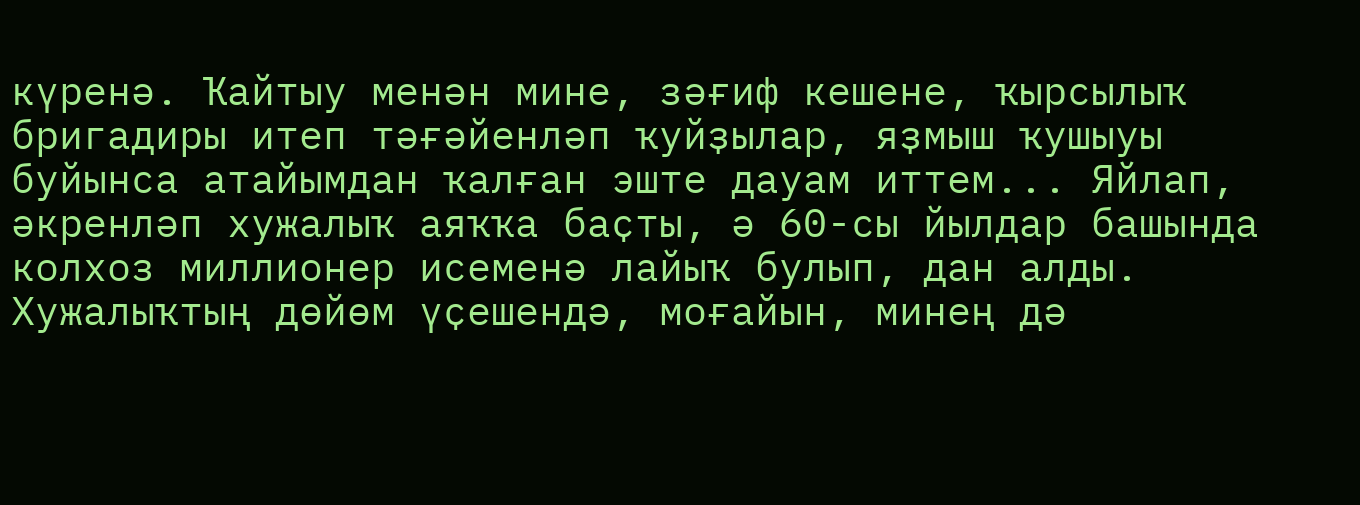күренә. Ҡайтыу менән мине, зәғиф кешене, ҡырсылыҡ бригадиры итеп тәғәйенләп ҡуйҙылар, яҙмыш ҡушыуы буйынса атайымдан ҡалған эште дауам иттем... Яйлап, әкренләп хужалыҡ аяҡҡа баҫты, ә 60-сы йылдар башында колхоз миллионер исеменә лайыҡ булып, дан алды. Хужалыҡтың дөйөм үҫешендә, моғайын, минең дә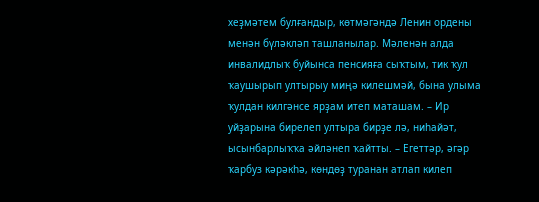хеҙмәтем булғандыр, көтмәгәндә Ленин ордены менән бүләкләп ташланылар. Мәленән алда инвалидлыҡ буйынса пенсияға сыҡтым, тик ҡул ҡаушырып ултырыу миңә килешмәй, бына улыма ҡулдан килгәнсе ярҙам итеп маташам. – Ир уйҙарына бирелеп ултыра бирҙе лә, ниһайәт, ысынбарлыҡҡа әйләнеп ҡайтты. – Егеттәр, әгәр ҡарбуз кәрәкһә, көндөҙ туранан атлап килеп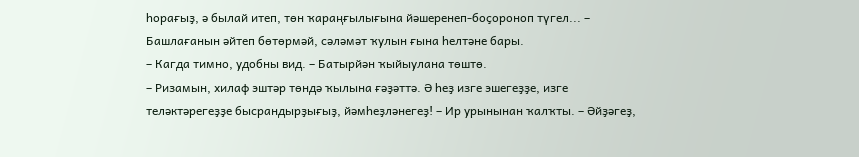һорағыҙ, ә былай итеп, төн ҡараңғылығына йәшеренеп-боҫороноп түгел... – Башлағанын әйтеп бөтөрмәй, сәләмәт ҡулын ғына һелтәне бары.
– Кагда тимно, удобны вид. – Батырйән ҡыйыулана төштө.
– Ризамын, хилаф эштәр төндә ҡылына ғәҙәттә. Ә һеҙ изге эшегеҙҙе, изге теләктәрегеҙҙе бысрандырҙығыҙ, йәмһеҙләнегеҙ! – Ир урынынан ҡалҡты. – Әйҙәгеҙ,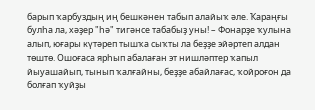барып ҡарбуздың иң бешкәнен табып алайыҡ әле. Ҡараңғы булһа ла, хәҙер "һә" тигәнсе табабыҙ уны! – Фонарҙе ҡулына алып, юғары күтәреп тышҡа сыҡты ла беҙҙе эйәртеп алдан төштө. Ошоғаса ярһып абалаған эт нишләптер ҡапыл йыуашайып, тынып ҡалғайны, беҙҙе абайлағас, ҡойроғон да болғап ҡуйҙы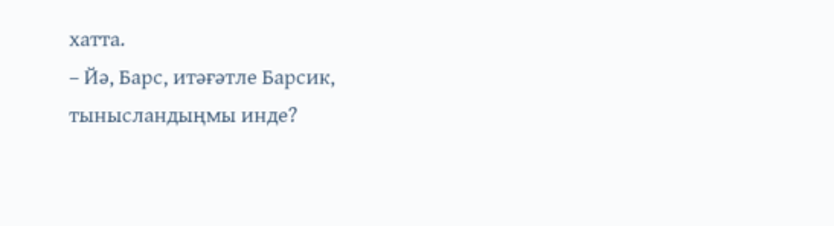хатта.
– Йә, Барс, итәғәтле Барсик, тынысландыңмы инде?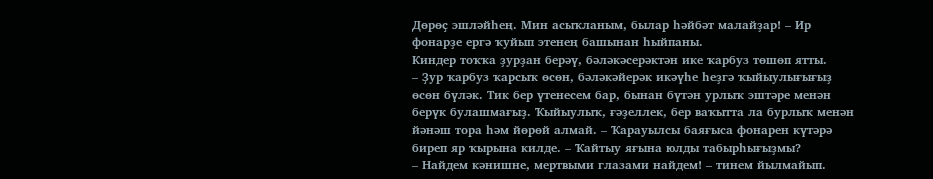Дөрөҫ эшләйһең. Мин асыҡланым, былар һәйбәт малайҙар! – Ир фонарҙе ергә ҡуйып этенең башынан һыйпаны.
Киндер тоҡҡа ҙурҙан берәү, бәләкәсерәктән ике ҡарбуз төшөп ятты.
– Ҙур ҡарбуз ҡарсыҡ өсөн, бәләкәйерәк икәүһе һеҙгә ҡыйыулығығыҙ өсөн бүләк. Тик бер үтенесем бар, бынан бүтән урлыҡ эштәре менән берүк булашмағыҙ. Ҡыйыулыҡ, ғәҙеллек, бер ваҡытта ла бурлыҡ менән йәнәш тора һәм йөрөй алмай. – Ҡарауылсы баяғыса фонарен күтәрә биреп яр ҡырына килде. – Ҡайтыу яғына юлды табырһығыҙмы?
– Найдем кәнишне, мертвыми глазами найдем! – тинем йылмайып.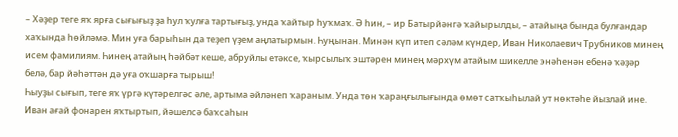– Хәҙер теге яҡ ярға сығығыҙ ҙа һул ҡулға тартығыҙ, унда ҡайтыр һуҡмаҡ. Ә һин, – ир Батырйәнгә ҡайырылды, – атайыңа бында булғандар хаҡында һөйләмә. Мин уға барыһын да теҙеп үҙем аңлатырмын. Һуңынан. Минән күп итеп сәләм күндер, Иван Николаевич Трубников минең исем фамилиям. Һинең атайың һәйбәт кеше, абруйлы етәксе, ҡырсылыҡ эштәрен минең мәрхүм атайым шикелле энәһенән ебенә ҡәҙәр белә, бар йәһәттән дә уға оҡшарға тырыш!
Һыуҙы сығып, теге яҡ үргә күтәрелгәс әле, артыма әйләнеп ҡараным. Унда төн ҡараңғылығында өмөт сатҡыһылай ут нөктәһе йызлай ине. Иван ағай фонарен яҡтыртып, йәшелсә баҡсаһын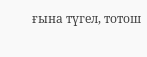ғына түгел, тотош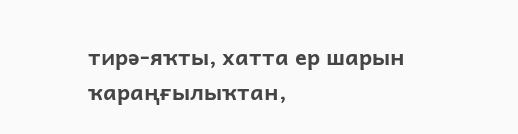тирә-яҡты, хатта ер шарын ҡараңғылыҡтан,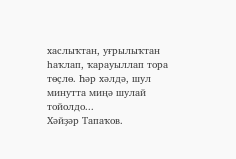хаслыҡтан, уғрылыҡтан һаҡлап, ҡарауыллап тора төҫлө. Һәр хәлдә, шул минутта миңә шулай тойолдо...
Хәйҙәр Тапаҡов.